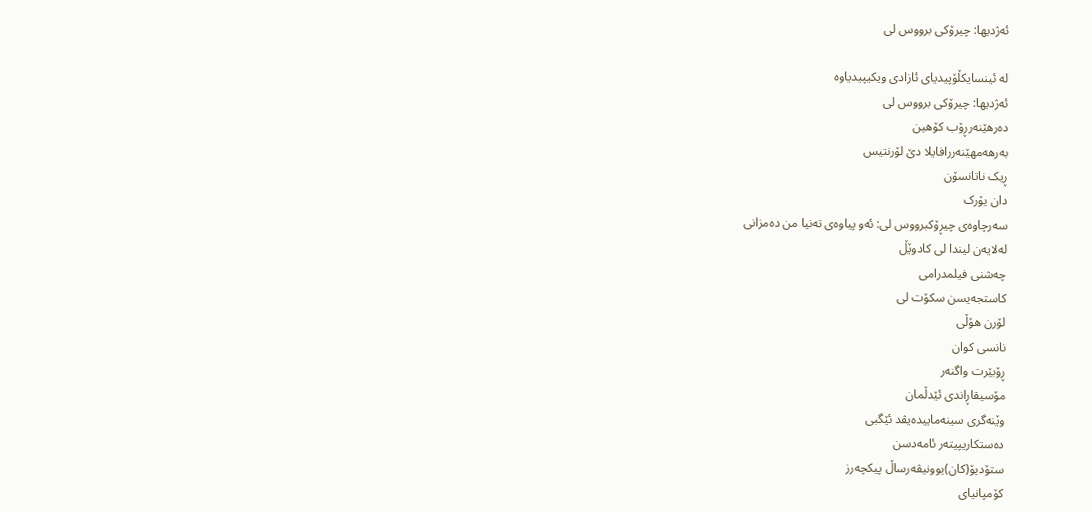ئەژدیھا: چیرۆکی برووس لی

لە ئینسایکڵۆپیدیای ئازادی ویکیپیدیاوە
ئەژدیھا: چیرۆکی برووس لی
دەرھێنەرڕۆب کۆھین
بەرھەمھێنەررافایلا دێ لۆرنتیس
ڕیک ناتانسۆن
دان یۆرک
سەرچاوەی چیڕۆکبرووس لی: ئەو پیاوەی تەنیا من دەمزانی
لەلایەن لیندا لی کادوێڵ
چەشنی فیلمدرامی
کاستجەیسن سکۆت لی
لۆرن ھۆڵی
نانسی کوان
ڕۆبێرت واگنەر
مۆسیقاڕاندی ئێدڵمان
وێنەگری سینەماییدەیڤد ئێگبی
دەستکاریپیتەر ئامەدسن
ستۆدیۆ(کان)یوونیڤەرساڵ پیکچەرز
کۆمپانیای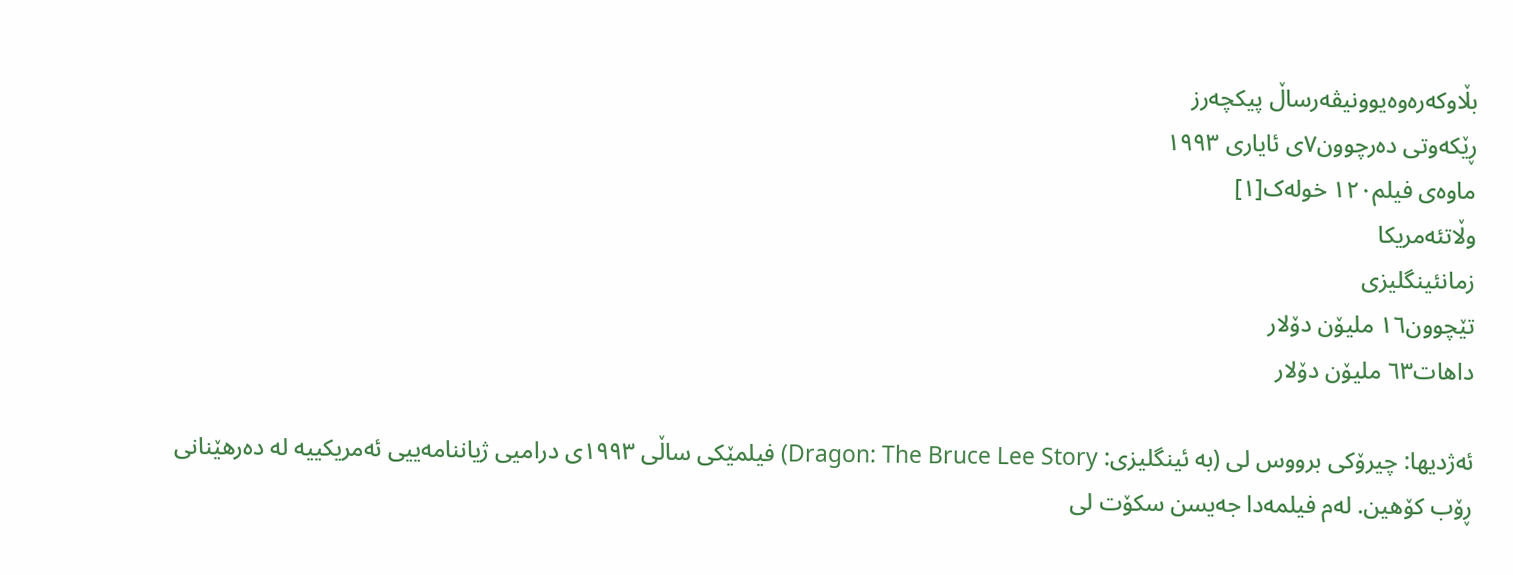بڵاوکەرەوەیوونیڤەرساڵ پیکچەرز
ڕێکەوتی دەرچوون٧ی ئایاری ١٩٩٣
ماوەی فیلم١٢٠ خولەک[١]
وڵاتئەمریکا
زمانئینگلیزی
تێچوون١٦ ملیۆن دۆلار
داھات٦٣ ملیۆن دۆلار

ئەژدیھا: چیرۆکی برووس لی (بە ئینگلیزی: Dragon: The Bruce Lee Story) فیلمێکی ساڵی ١٩٩٣ی درامیی ژیاننامەییی ئەمریکییە لە دەرھێنانی ڕۆب کۆھین. لەم فیلمەدا جەیسن سکۆت لی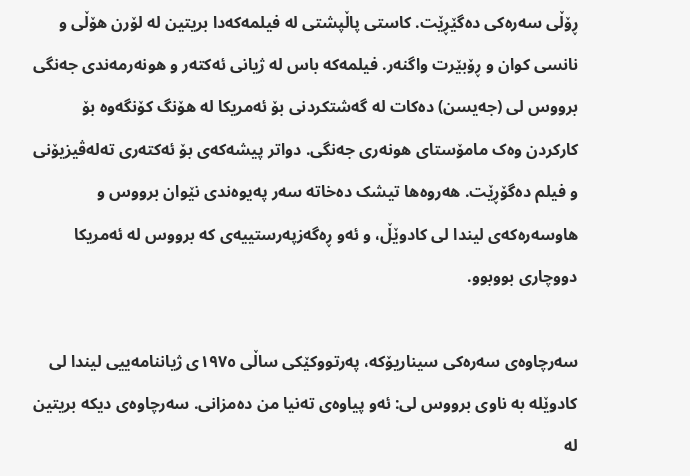ڕۆڵی سەرەکی دەگێڕێت. کاستی پاڵپشتی لە فیلمەکەدا بریتین لە لۆرن ھۆڵی و نانسی کوان و ڕۆبێرت واگنەر. فیلمەکە باس لە ژیانی ئەکتەر و ھونەرمەندی جەنگی برووس لی (جەیسن) دەکات لە گەشتکردنی بۆ ئەمریکا لە ھۆنگ کۆنگەوە بۆ کارکردن وەک مامۆستای ھونەری جەنگی. دواتر پیشەکەی بۆ ئەکتەری تەلەڤیزیۆنی و فیلم دەگۆڕێت. ھەروەھا تیشک دەخاتە سەر پەیوەندی نێوان برووس و ھاوسەرەکەی لیندا لی کادوێڵ، و ئەو ڕەگەزپەرستییەی کە برووس لە ئەمریکا دووچاری بووبوو.

سەرچاوەی سەرەکی سیناریۆکە، پەرتووکێکی ساڵی ١٩٧٥ی ژیاننامەییی لیندا لی کادوێلە بە ناوی برووس لی: ئەو پیاوەی تەنیا من دەمزانی. سەرچاوەی دیکە بریتین لە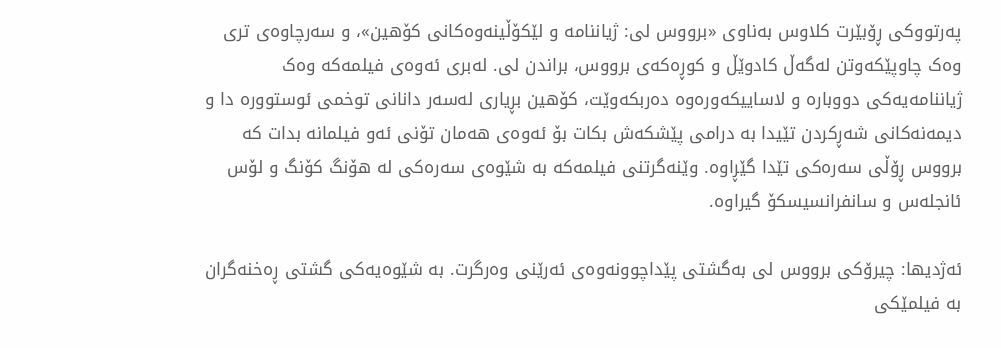پەرتووکی ڕۆبێرت کلاوس بەناوی «برووس لی: ژیاننامە و لێکۆڵینەوەکانی کۆھین»، و سەرچاوەی تری وەک چاوپێکەوتن لەگەڵ کادوێڵ و کوڕەکەی برووس، براندن لی. لەبری ئەوەی فیلمەکە وەک ژیاننامەیەکی دووبارە و لاساییکەورەوە دەربکەوێت، کۆھین بڕیاری لەسەر دانانی توخمی ئوستوورە دا و دیمەنەکانی شەڕکردن تێیدا بە درامی پێشکەش بکات بۆ ئەوەی ھەمان تۆنی ئەو فیلمانە بدات کە برووس ڕۆڵی سەرەکی تێدا گێڕاوە. وێنەگرتنی فیلمەکە بە شێوەی سەرەکی لە ھۆنگ کۆنگ و لۆس ئانجلەس و سانفرانسیسکۆ گیراوە.

ئەژدیھا: چیرۆکی برووس لی بەگشتی پێداچوونەوەی ئەرێنی وەرگرت. بە شێوەیەکی گشتی ڕەخنەگران بە فیلمێکی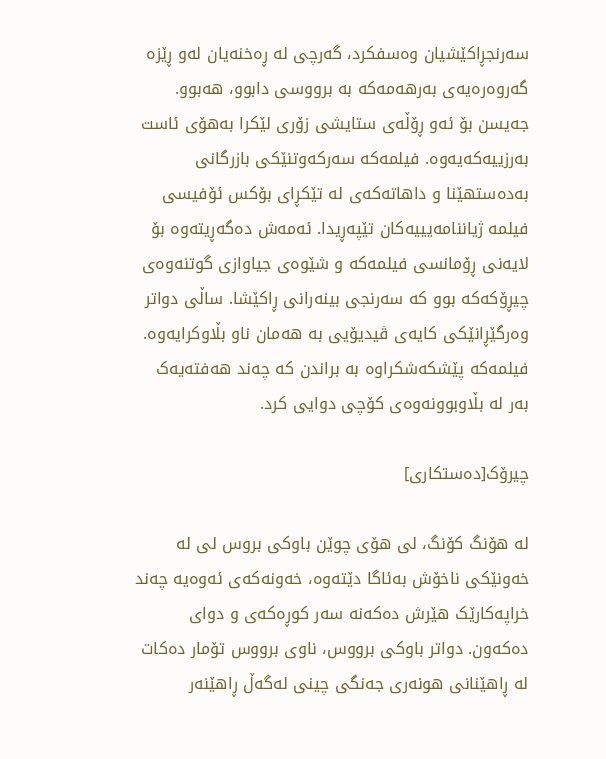سەرنجڕاکێشیان وەسفکرد، گەرچی لە ڕەخنەیان لەو ڕێزە گەروەرەیەی بەرھەمەکە بە برووسی دابوو، ھەبوو. جەیسن بۆ ئەو ڕۆڵەی ستایشی زۆری لێکرا بەھۆی ئاست بەرزییەکەیەوە. فیلمەکە سەرکەوتنێکی بازرگانی بەدەستھێنا و داھاتەکەی لە تێکڕای بۆکس ئۆفیسی فیلمە ژیاننامەیییەکان تێپەڕیدا. ئەمەش دەگەڕیتەوە بۆ لایەنی ڕۆمانسی فیلمەکە و شێوەی جیاوازی گوتنەوەی چیڕۆکەکە بوو کە سەرنجی بینەرانی ڕاکێشا. ساڵی دواتر وەرگێڕانێکی کایەی ڤیدیۆیی بە ھەمان ناو بڵاوکرایەوە. فیلمەکە پێشکەشکراوە بە براندن کە چەند ھەفتەیەک بەر لە بڵاوبوونەوەی کۆچی دوایی کرد.

چیرۆک[دەستکاری]

لە ھۆنگ کۆنگ، لی ھۆی چوێن باوکی بروس لی لە خەونێکی ناخۆش بەئاگا دێتەوە، خەونەکەی ئەوەیە چەند خراپەکارێک ھێرش دەکەنە سەر کوڕەکەی و دوای دەکەون. دواتر باوکی برووس، ناوی برووس تۆمار دەکات لە ڕاھێنانی ھونەری جەنگی چینی لەگەڵ ڕاھێنەر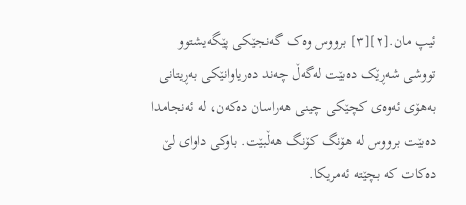ئیپ مان.[٢][٣] برووس وەک گەنجێکی پێگەیشتوو تووشی شەڕێک دەبێت لەگەڵ چەند دەریاوانێکی بەڕیتانی بەھۆی ئەوەی کچێکی چینی ھەراسان دەکەن، لە ئەنجامدا دەبێت برووس لە ھۆنگ کۆنگ ھەڵبێت. باوکی داوای لێ دەکات کە بچێتە ئەمریکا.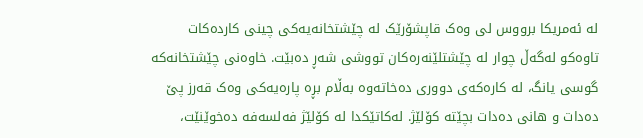لە ئەمریکا برووس لی وەک قاپشۆرێک لە چێشتخانەیەکی چینی کاردەکات تاوەکو لەگەڵ چوار لە چێشتلێنەرەکان تووشی شەڕ دەبێت. خاوەنی چێشتخانەکە گوسی یانگ، لە کارەکەی دووری دەخاتەوە بەڵام بڕە پارەیەکی وەک قەرز پێ دەدات و ھانی دەدات بچێتە کۆلێژ. لەکاتێکدا لە کۆلێژ فەلسەفە دەخوێنێت،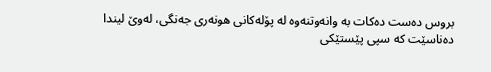بروس دەست دەکات بە وانەوتنەوە لە پۆلەکانی ھونەری جەنگی، لەوێ لیندا دەناسێت کە سپی پێستێکی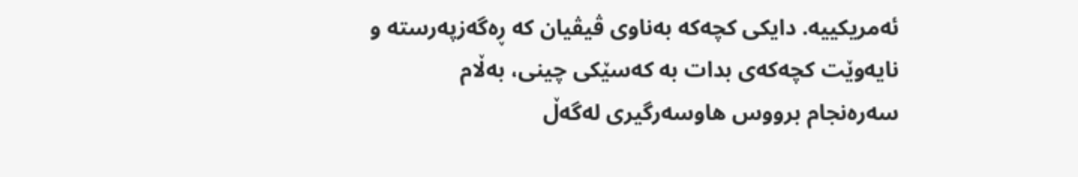ئەمریکییە. دایکی کچەکە بەناوی ڤیڤیان کە ڕەگەزپەرستە و نایەوێت کچەکەی بدات بە کەسێکی چینی، بەڵام سەرەنجام برووس ھاوسەرگیری لەگەڵ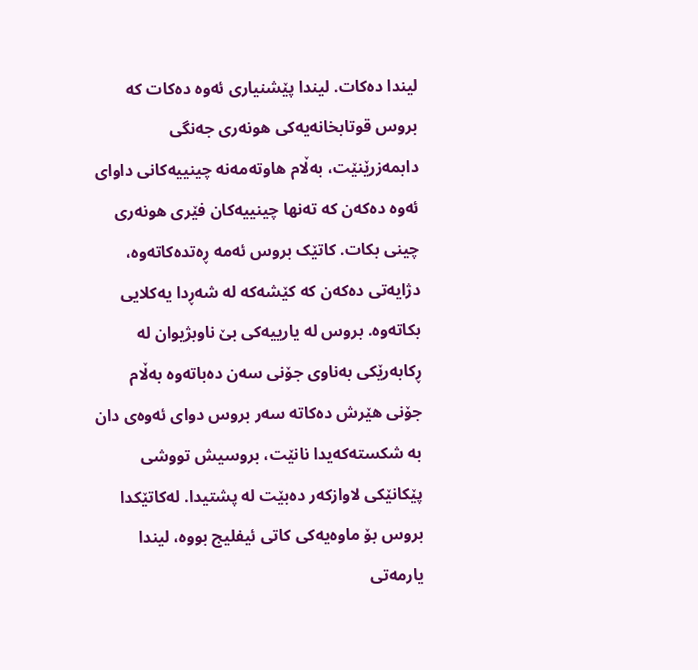لیندا دەکات. لیندا پێشنیاری ئەوە دەکات کە بروس قوتابخانەیەکی ھونەری جەنگی دابمەزرێنێت، بەڵام ھاوتەمەنە چینییەکانی داوای ئەوە دەکەن کە تەنھا چینییەکان فێری ھونەری چینی بکات. کاتێک بروس ئەمە ڕەتدەکاتەوە، دژایەتی دەکەن کە کێشەکە لە شەڕدا یەکلایی بکاتەوە. بروس لە یارییەکی بێ ناوبژیوان لە ڕکابەرێکی بەناوی جۆنی سەن دەباتەوە بەڵام جۆنی ھێرش دەکاتە سەر بروس دوای ئەوەی دان بە شکستەکەیدا نانێت، بروسیش تووشی پێکانێکی لاوازکەر دەبێت لە پشتیدا. لەکاتێکدا بروس بۆ ماوەیەکی کاتی ئیفلیج بووە، لیندا یارمەتی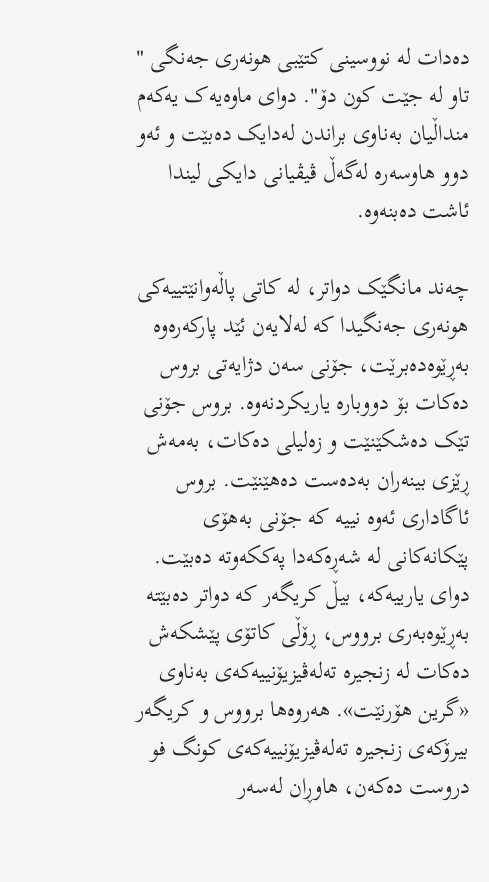دەدات لە نووسینی کتێبی ھونەری جەنگی " تاو لە جێت کون دۆ". دوای ماوەیەک یەکەم منداڵیان بەناوی براندن لەدایک دەبێت و ئەو دوو ھاوسەرە لەگەڵ ڤیڤیانی دایکی لیندا ئاشت دەبنەوە.

چەند مانگێک دواتر، لە کاتی پاڵەوانێتییەکی ھونەری جەنگیدا کە لەلایەن ئێد پارکەرەوە بەڕێوەدەبرێت، جۆنی سەن دژایەتی بروس دەکات بۆ دووبارە یاریکردنەوە. بروس جۆنی تێک دەشکێنێت و زەلیلی دەکات، بەمەش ڕێزی بینەران بەدەست دەھێنێت. بروس ئاگاداری ئەوە نییە کە جۆنی بەھۆی پێکانەکانی لە شەڕەکەدا پەککەوتە دەبێت. دوای یارییەکە، بیڵ کریگەر کە دواتر دەبێتە بەڕێوەبەری برووس، ڕۆڵی کاتۆی پێشکەش دەکات لە زنجیرە تەلەڤیزیۆنییەکەی بەناوی «گرین ھۆرنێت». ھەروەھا برووس و کریگەر بیرۆکەی زنجیرە تەلەڤیزیۆنییەکەی کونگ فو دروست دەکەن، ھاوڕان لەسەر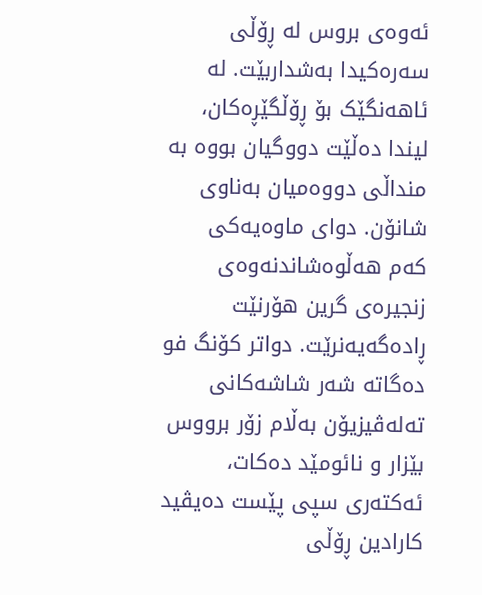ئەوەی بروس لە ڕۆڵی سەرەکیدا بەشداربێت. لە ئاھەنگێک بۆ ڕۆڵگێڕەکان، لیندا دەڵێت دووگیان بووە بە منداڵی دووەمیان بەناوی شانۆن. دوای ماوەیەکی کەم ھەڵوەشاندنەوەی زنجیرەی گرین ھۆرنێت ڕادەگەیەنرێت. دواتر کۆنگ فو دەگاتە شەر شاشەکانی تەلەڤیزیۆن بەڵام زۆر برووس بێزار و نائومێد دەکات، ئەکتەری سپی پێست دەیڤید کارادین ڕۆڵی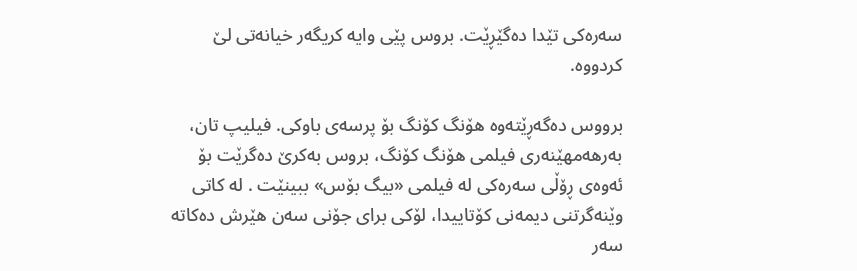سەرەکی تێدا دەگێڕێت. بروس پێی وایە کریگەر خیانەتی لێ کردووە.

برووس دەگەڕێتەوە ھۆنگ کۆنگ بۆ پرسەی باوکی. فیلیپ تان، بەرھەمھێنەری فیلمی ھۆنگ کۆنگ، بروس بەکرێ دەگرێت بۆ ئەوەی ڕۆڵی سەرەکی لە فیلمی «بیگ بۆس» ببینێت . لە کاتی وێنەگرتنی دیمەنی کۆتاییدا، لۆکی برای جۆنی سەن ھێرش دەکاتە سەر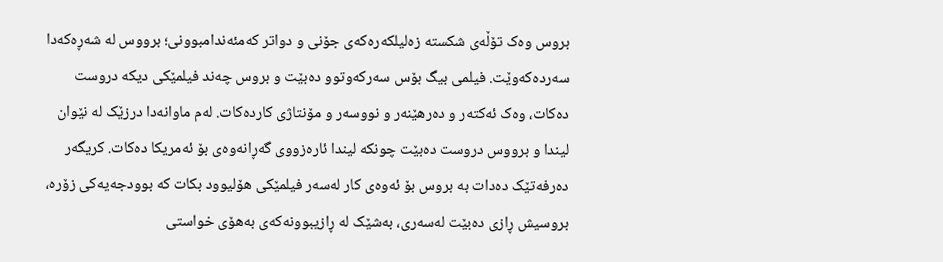بروس وەک تۆڵەی شکستە زەلیلکەرەکەی جۆنی و دواتر کەمئەندامبوونی؛ برووس لە شەڕەکەدا سەردەکەوێت. فیلمی بیگ بۆس سەرکەوتوو دەبێت و بروس چەند فیلمێکی دیکە دروست دەکات، وەک ئەکتەر و دەرھێنەر و نووسەر و مۆنتاژی کاردەکات. لەم ماوانەدا درزێک لە نێوان لیندا و برووس دروست دەبێت چونکە لیندا ئارەزووی گەڕانەوەی بۆ ئەمریکا دەکات. کریگەر دەرفەتێک دەدات بە بروس بۆ ئەوەی کار لەسەر فیلمێکی ھۆلیوود بکات کە بوودجەیەکی زۆرە، بروسیش ڕازی دەبێت لەسەری، بەشێک لە ڕازیبوونەکەی بەھۆی خواستی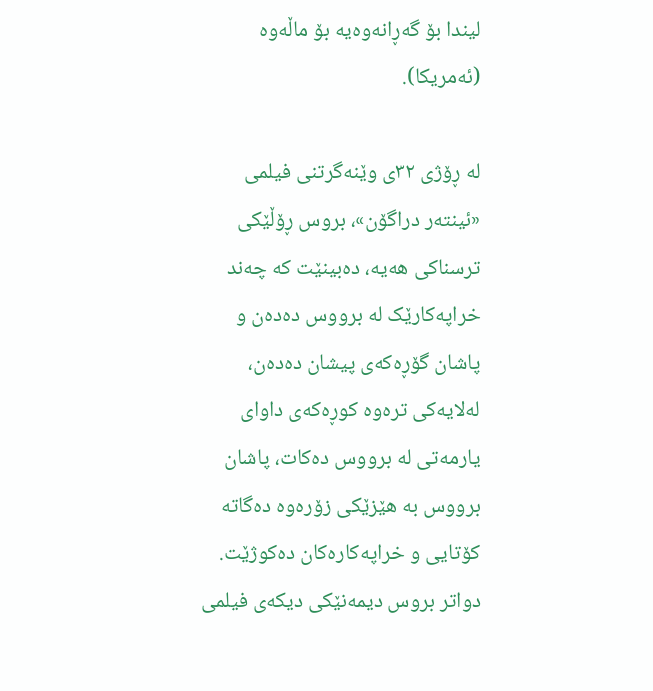لیندا بۆ گەڕانەوەیە بۆ ماڵەوە (ئەمریکا).

لە ڕۆژی ٣٢ی وێنەگرتنی فیلمی «ئینتەر دراگۆن»، بروس ڕۆڵێکی ترسناکی ھەیە، دەبینێت کە چەند خراپەکارێک لە برووس دەدەن و پاشان گۆڕەکەی پیشان دەدەن، لەلایەکی ترەوە کوڕەکەی داوای یارمەتی لە برووس دەکات، پاشان برووس بە ھێزێکی زۆرەوە دەگاتە کۆتایی و خراپەکارەکان دەکوژێت. دواتر بروس دیمەنێکی دیکەی فیلمی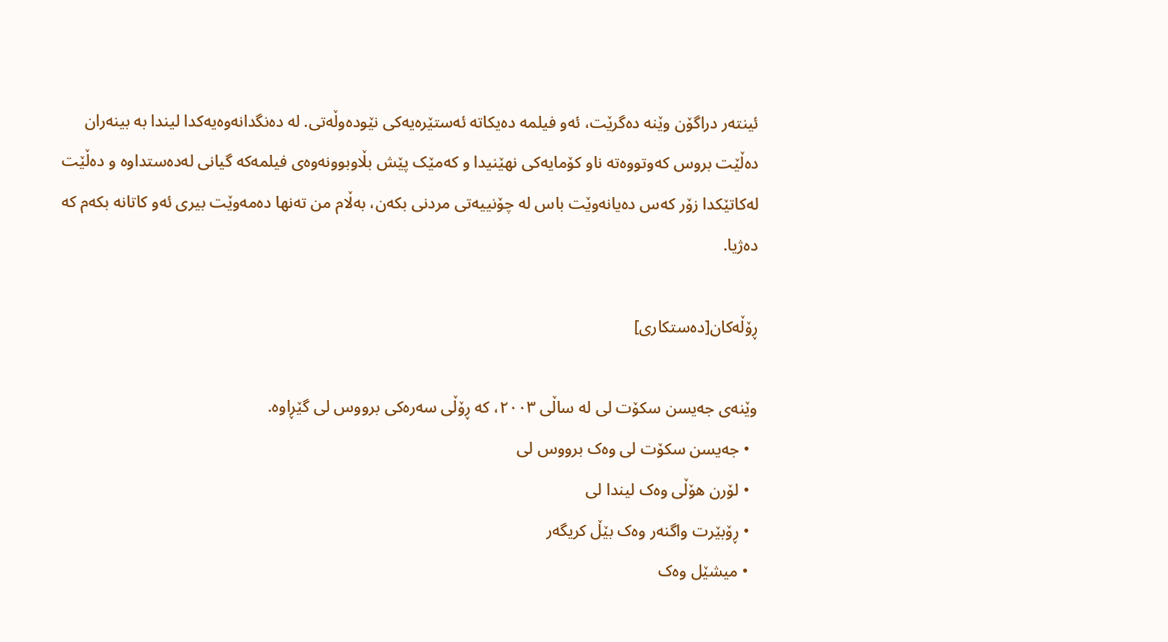ئینتەر دراگۆن وێنە دەگرێت، ئەو فیلمە دەیکاتە ئەستێرەیەکی نێودەوڵەتی. لە دەنگدانەوەیەکدا لیندا بە بینەران دەڵێت بروس کەوتووەتە ناو کۆمایەکی نھێنیدا و کەمێک پێش بڵاوبوونەوەی فیلمەکە گیانی لەدەستداوە و دەڵێت لەکاتێکدا زۆر کەس دەیانەوێت باس لە چۆنییەتی مردنی بکەن، بەڵام من تەنھا دەمەوێت بیری ئەو کاتانە بکەم کە دەژیا.

ڕۆڵەکان[دەستکاری]

وێنەی جەیسن سکۆت لی لە ساڵی ٢٠٠٣، کە ڕۆڵی سەرەکی برووس لی گێڕاوە.
  • جەیسن سکۆت لی وەک برووس لی
  • لۆرن ھۆڵی وەک لیندا لی
  • ڕۆبێرت واگنەر وەک بێڵ کریگەر
  • میشێل وەک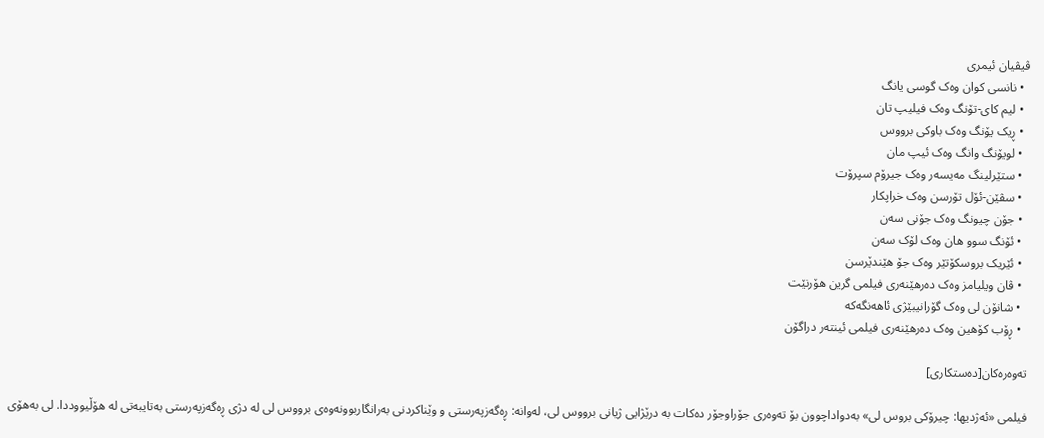ڤیڤیان ئیمری
  • نانسی کوان وەک گوسی یانگ
  • لیم کای-تۆنگ وەک فیلیپ تان
  • ڕیک یۆنگ وەک باوکی برووس
  • لویۆنگ وانگ وەک ئیپ مان
  • ستێرلینگ مەیسەر وەک جیرۆم سپرۆت
  • سڤێن-ئۆل تۆرسن وەک خراپکار
  • جۆن چیونگ وەک جۆنی سەن
  • ئۆنگ سوو ھان وەک لۆک سەن
  • ئێریک بروسکۆتێر وەک جۆ ھێندێرسن
  • ڤان ویلیامز وەک دەرھێنەری فیلمی گرین ھۆرنێت
  • شانۆن لی وەک گۆرانیبێژی ئاھەنگەکە
  • ڕۆب کۆھین وەک دەرھێنەری فیلمی ئینتەر دراگۆن

تەوەرەکان[دەستکاری]

فیلمی «ئەژدیھا: چیرۆکی بروس لی» بەدواداچوون بۆ تەوەری جۆراوجۆر دەکات بە درێژایی ژیانی برووس لی، لەوانە: ڕەگەزپەرستی و وێناکردنی بەرانگاربوونەوەی برووس لی لە دژی ڕەگەزپەرستی بەتایبەتی لە ھۆڵیووددا. لی بەھۆی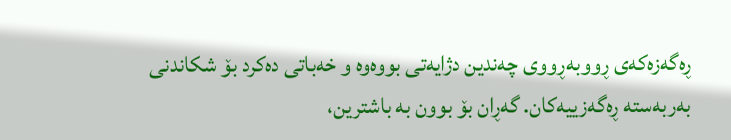ڕەگەزەکەی ڕووبەڕووی چەندین دژایەتی بووەوە و خەباتی دەکرد بۆ شکاندنی بەربەستە ڕەگەزییەکان. گەڕان بۆ بوون بە باشترین،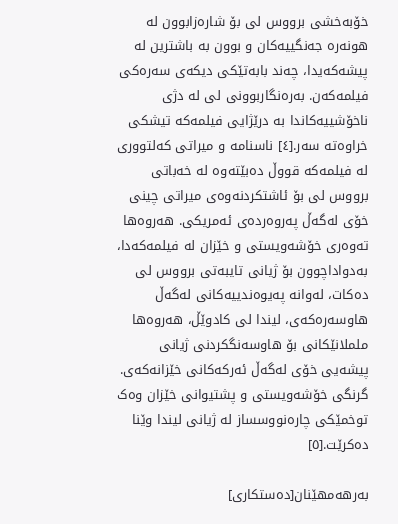خۆبەخشی برووس لی بۆ شارەزابوون لە ھونەرە جەنگییەکان و بوون بە باشترین لە پیشەکەیدا، چەند بابەتێکی دیکەی سەرەکی فیلمەکەن. بەرەنگاربوونی لی لە دژی ناخۆشییەکاندا بە درێژایی فیلمەکە تیشکی خراوەتە سەر.[٤] ناسنامە و میراتی کەلتووری لە فیلمەکە قووڵ دەبێتەوە لە خەباتی برووس لی بۆ ئاشتکردنەوەی میراتی چینی خۆی لەگەڵ پەروەردەی ئەمریکی. ھەروەھا تەوەری خۆشەویستی و خێزان لە فیلمەکەدا، بەدواداچوون بۆ ژیانی تایبەتی برووس لی دەکات، لەوانە پەیوەندییەکانی لەگەڵ ھاوسەرەکەی، لیندا لی کادوێڵ، ھەروەھا ململانێکانی بۆ ھاوسەنگکردنی ژیانی پیشەیی خۆی لەگەڵ ئەرکەکانی خێزانەکەی. گرنگی خۆشەویستی و پشتیوانی خێزان وەک توخمێکی چارەنووسساز لە ژیانی لیندا وێنا دەکرێت.[٥]

بەرھەمھێنان[دەستکاری]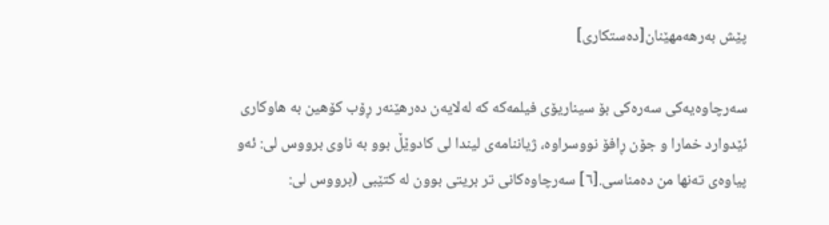پێش بەرھەمھێنان[دەستکاری]

سەرچاوەیەکی سەرەکی بۆ سیناریۆی فیلمەکە کە لەلایەن دەرھێنەر ڕۆب کۆھین بە ھاوکاری ئێدوارد خمارا و جۆن ڕافۆ نووسراوە، ژیاننامەی لیندا لی کادوێڵ بوو بە ناوی برووس لی: ئەو پیاوەی تەنھا من دەمناسی.[٦] سەرچاوەکانی تر بریتی بوون لە کتێبی (برووس لی: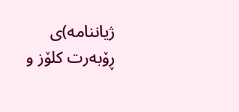ژیاننامە)ی ڕۆبەرت کلۆز و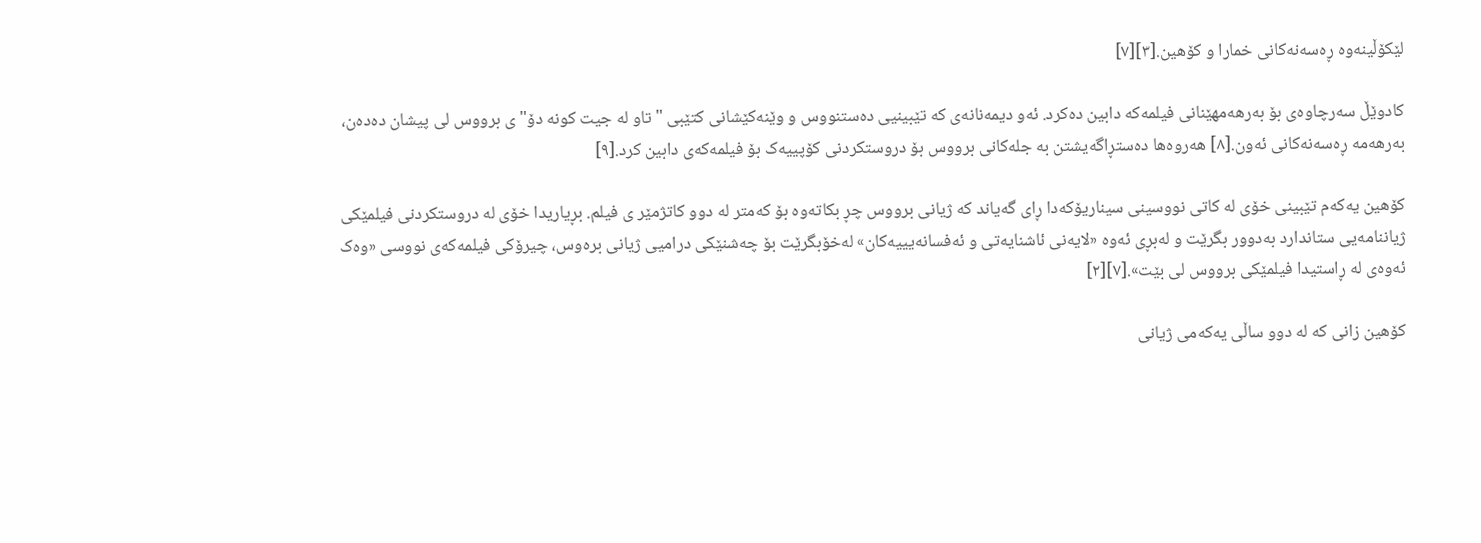لێکۆڵینەوە ڕەسەنەکانی خمارا و کۆھین.[٣][٧]

کادوێڵ سەرچاوەی بۆ بەرھەمھێنانی فیلمەکە دابین دەکرد. ئەو دیمەنانەی کە تێبینیی دەستنووس و وێنەکێشانی کتێبی "تاو لە جیت کونە دۆ"ی برووس لی پیشان دەدەن، بەرھەمە ڕەسەنەکانی ئەون.[٨] ھەروەھا دەستڕاگەیشتن بە جلەکانی برووس بۆ دروستکردنی کۆپییەک بۆ فیلمەکەی دابین کرد.[٩]

کۆھین یەکەم تێبینی خۆی لە کاتی نووسینی سیناریۆکەدا ڕای گەیاند کە ژیانی برووس چڕ بکاتەوە بۆ کەمتر لە دوو کاتژمێر ی فیلم. بڕیاریدا خۆی لە دروستکردنی فیلمێکی ژیاننامەیی ستاندارد بەدوور بگرێت و لەبڕی ئەوە «لایەنی ئاشنایەتی و ئەفسانەیییەکان» لەخۆبگرێت بۆ چەشنێکی درامیی ژیانی برەوس، چیرۆکی فیلمەکەی نووسی «وەک ئەوەی لە ڕاستیدا فیلمێکی برووس لی بێت».[٧][٢]

کۆھین زانی کە لە دوو ساڵی یەکەمی ژیانی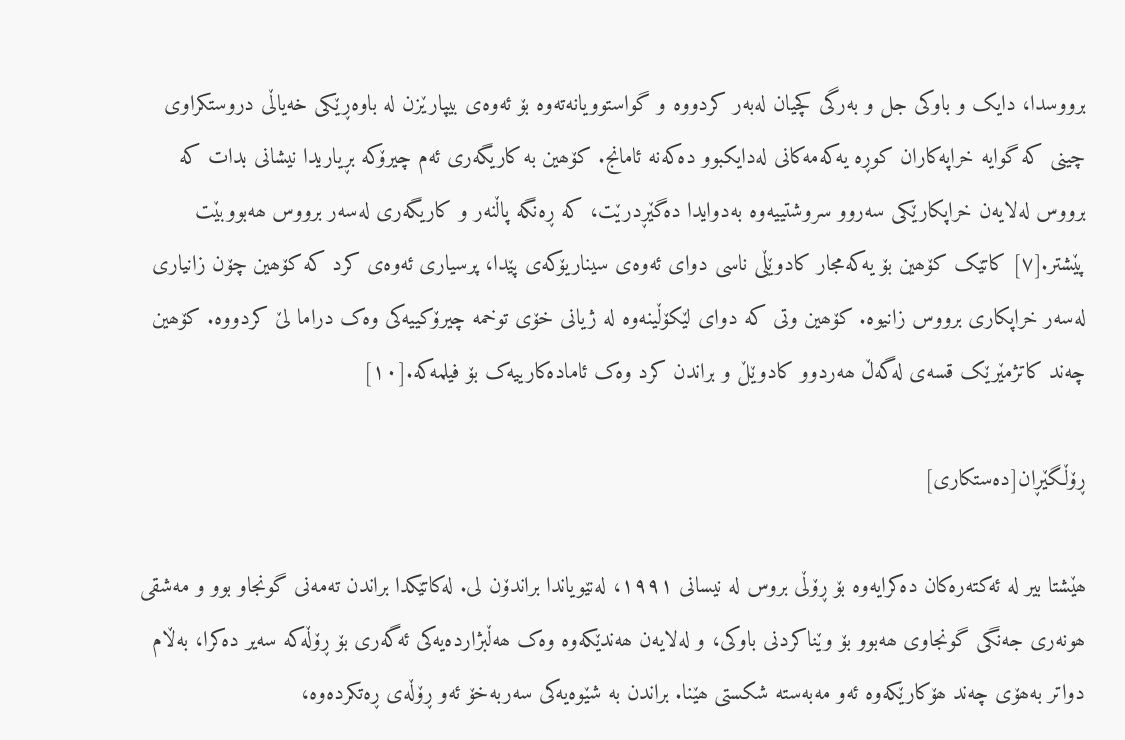برووسدا، دایک و باوکی جل و بەرگی کچیان لەبەر کردووە و گواستوویانەتەوە بۆ ئەوەی بیپارێزن لە باوەڕێکی خەیاڵی دروستکراوی چینی کە گوایە خراپەکاران کوڕە یەکەمەکانی لەدایکبوو دەکەنە ئامانج. کۆھین بە کاریگەری ئەم چیرۆکە بڕیاریدا نیشانی بدات کە برووس لەلایەن خراپکارێکی سەروو سروشتییەوە بەدوایدا دەگێڕدرێت، کە ڕەنگە پاڵنەر و کاریگەری لەسەر برووس ھەبووبێت پێشتر.[٧] کاتێک کۆھین بۆ یەکەمجار کادوێڵی ناسی دوای ئەوەی سیناریۆکەی پێدا، پرسیاری ئەوەی کرد کە کۆھین چۆن زانیاری لەسەر خراپکاری برووس زانیوە. کۆھین وتی کە دوای لێکۆڵینەوە لە ژیانی خۆی توخمە چیرۆکییەکی وەک دراما لێ کردووە. کۆھین چەند کاتژمێرێک قسەی لەگەڵ ھەردوو کادوێڵ و براندن کرد وەک ئامادەکارییەک بۆ فیلمەکە.[١٠]

ڕۆڵگێڕان[دەستکاری]

ھێشتا بیر لە ئەکتەرەکان دەکرایەوە بۆ ڕۆڵی بروس لە نیسانی ١٩٩١، لەنێویاندا براندۆن لی. لەکاتێکدا براندن تەمەنی گونجاو بوو و مەشقی ھونەری جەنگی گونجاوی ھەبوو بۆ وێناکردنی باوکی، و لەلایەن ھەندێکەوە وەک ھەڵبژاردەیەکی ئەگەری بۆ ڕۆڵەکە سەیر دەکرا، بەڵام دواتر بەھۆی چەند ھۆکارێکەوە ئەو مەبەستە شکستی ھێنا. براندن بە شێوەیەکی سەربەخۆ ئەو ڕۆڵەی ڕەتکردەوە،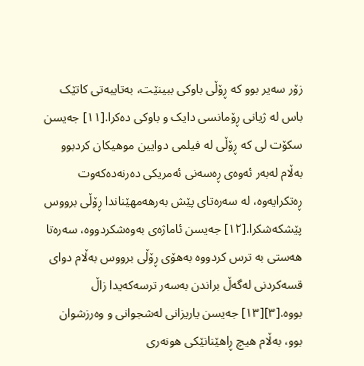زۆر سەیر بوو کە ڕۆڵی باوکی ببینێت، بەتایبەتی کاتێک باس لە ژیانی ڕۆمانسی دایک و باوکی دەکرا.[١١] جەیسن سکۆت لی کە ڕۆڵی لە فیلمی دوایین موھیکان کردبوو بەڵام لەبەر ئەوەی ڕەسەنی ئەمریکی دەرنەدەکەوت ڕەتکرایەوە، لە سەرەتای پێش بەرھەمھێناندا ڕۆڵی برووس پێشکەشکرا.[١٢] جەیسن ئاماژەی بەوەشکردووە، سەرەتا ھەستی بە ترس کردووە بەھۆی ڕۆڵی برووس بەڵام دوای قسەکردنی لەگەڵ براندن بەسەر ترسەکەیدا زاڵ بووە.[٣][١٣] جەیسن یاریزانی لەشجوانی و وەرزشوان بوو، بەڵام ھیچ ڕاھێنانێکی ھونەری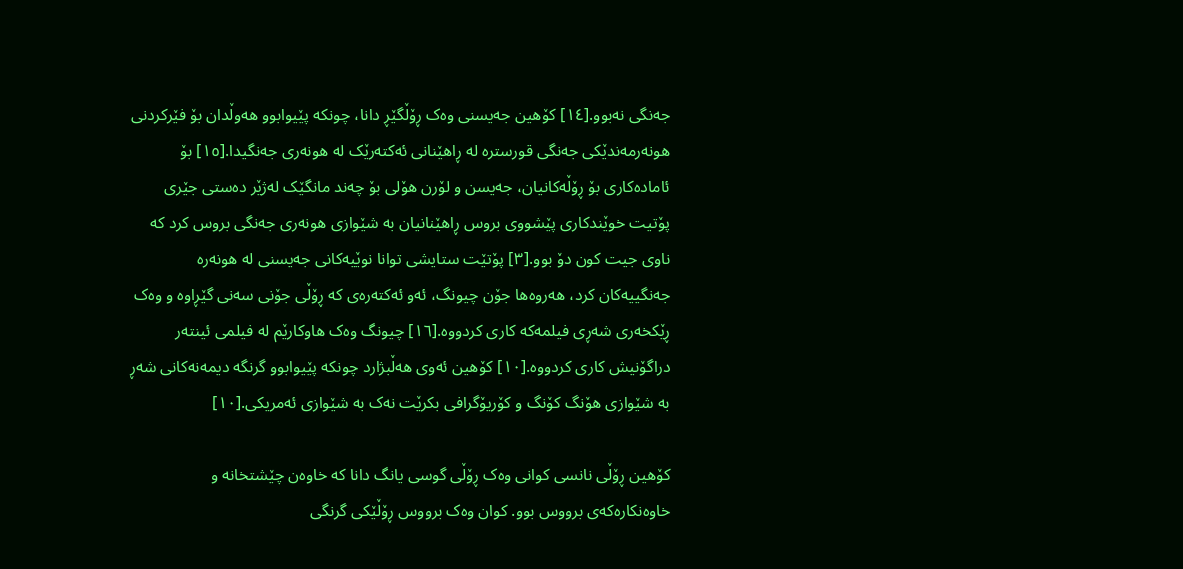جەنگی نەبوو.[١٤] کۆھین جەیسنی وەک ڕۆڵگێڕ دانا، چونکە پێیوابوو ھەوڵدان بۆ فێرکردنی ھونەرمەندێکی جەنگی قورسترە لە ڕاھێنانی ئەکتەرێک لە ھونەری جەنگیدا.[١٥] بۆ ئامادەکاری بۆ ڕۆڵەکانیان، جەیسن و لۆرن ھۆلی بۆ چەند مانگێک لەژێر دەستی جێری پۆتیت خوێندکاری پێشووی بروس ڕاھێنانیان بە شێوازی ھونەری جەنگی بروس کرد کە ناوی جیت کون دۆ بوو.[٣] پۆتێت ستایشی توانا نوێیەکانی جەیسنی لە ھونەرە جەنگییەکان کرد، ھەروەھا جۆن چیونگ، ئەو ئەکتەرەی کە ڕۆڵی جۆنی سەنی گێڕاوە و وەک ڕێکخەری شەڕی فیلمەکە کاری کردووە.[١٦] چیونگ وەک ھاوکارێم لە فیلمی ئینتەر دراگۆنیش کاری کردووە.[١٠] کۆھین ئەوی ھەڵبژارد چونکە پێیوابوو گرنگە دیمەنەکانی شەڕ بە شێوازی ھۆنگ کۆنگ و کۆریۆگرافی بکرێت نەک بە شێوازی ئەمریکی.[١٠]

کۆھین ڕۆڵی نانسی کوانی وەک ڕۆڵی گوسی یانگ دانا کە خاوەن چێشتخانە و خاوەنکارەکەی برووس بوو. کوان وەک برووس ڕۆڵێکی گرنگی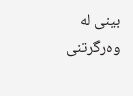بینی لە وەرگرتنی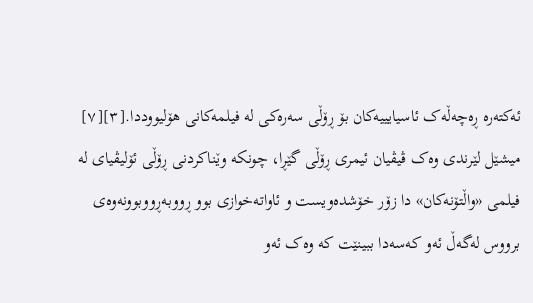ئەکتەرە ڕەچەڵەک ئاسیایییەکان بۆ ڕۆڵی سەرەکی لە فیلمەکانی ھۆلیووددا.[٣][٧] میشێل لێرندی وەک ڤیڤیان ئیمری ڕۆڵی گێڕا، چونکە وێناکردنی ڕۆڵی ئۆلیڤیای لە فیلمی «واڵتۆنەکان» دا زۆر خۆشدەویست و ئاواتەخوازی بوو ڕووبەڕووبوونەوەی برووس لەگەڵ ئەو کەسەدا ببینێت کە وەک ئەو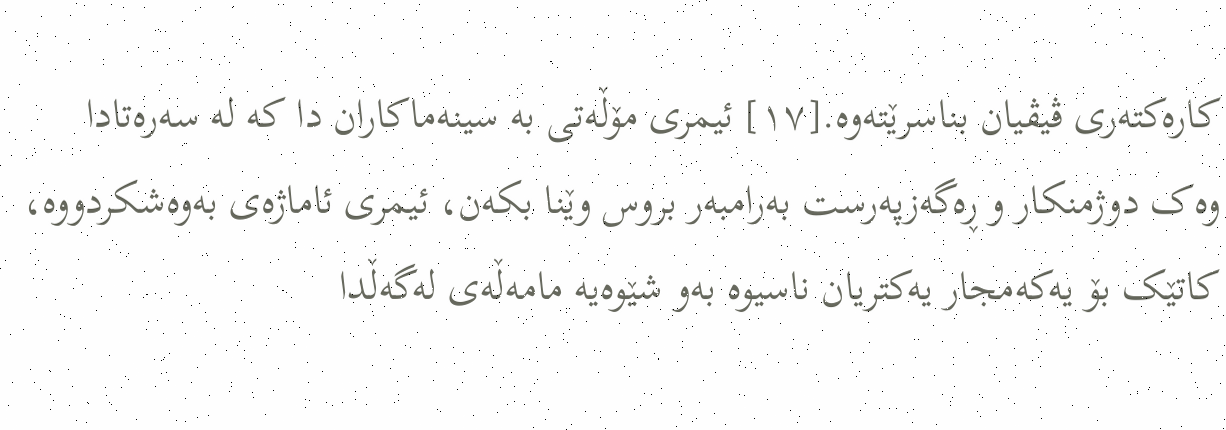کارەکتەری ڤیڤیان بناسرێتەوە.[١٧] ئیمری مۆڵەتی بە سینەماکاران دا کە لە سەرەتادا وەک دوژمنکار و ڕەگەزپەرست بەرامبەر بروس وێنا بکەن، ئیمری ئاماژەی بەوەشکردووە، کاتێک بۆ یەکەمجار یەکتریان ناسیوە بەو شێوەیە مامەڵەی لەگەڵدا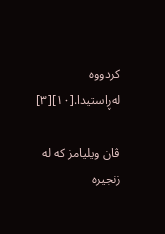کردووە لەڕاستیدا.[١٠][٣]

ڤان ویلیامز کە لە زنجیرە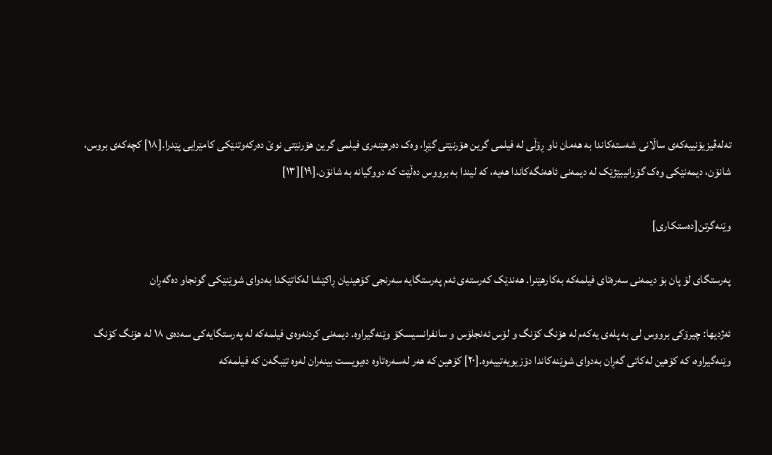تەلەڤیزیۆنییەکەی ساڵانی شەستەکاندا بە ھەمان ناو ڕۆڵی لە فیلمی گرین ھۆرنێتی گێڕا، وەک دەرھێنەری فیلمی گرین ھۆرنێتی نوێ دەرکەوتنێکی کامێرایی پێدرا.[١٨] کچەکەی بروس، شانۆن، دیمەنێکی وەک گۆرانیبێژێک لە دیمەنی ئاھەنگەکاندا ھەیە، کە لیندا بە برووس دەڵێت کە دووگیانە بە شانۆن.[١٩][١٣]

وێنەگرتن[دەستکاری]

پەرستگای لۆ پان بۆ دیمەنی سەرەتای فیلمەکە بەکارھێنرا. ھەندێک کەرستەی ئەم پەرستگایە سەرنجی کۆھینیان ڕاکێشا لەکاتێکدا بەدوای شوێنێکی گونجاو دەگەڕان

ئەژدیھا: چیرۆکی برووس لی بە پلەی یەکەم لە ھۆنگ کۆنگ و لۆس ئەنجلۆس و سانفرانسیسکۆ وێنەگیراوە. دیمەنی کردنەوەی فیلمەکە لە پەرستگایەکی سەدەی ١٨ لە ھۆنگ کۆنگ وێنەگیراوە، کە کۆھین لەکاتی گەڕان بەدوای شوێنەکاندا دۆزیویەتییەوە.[٢٠] کۆھین کە ھەر لەسەرەتاوە دەیویست بینەران لەوە تێبگەن کە فیلمەکە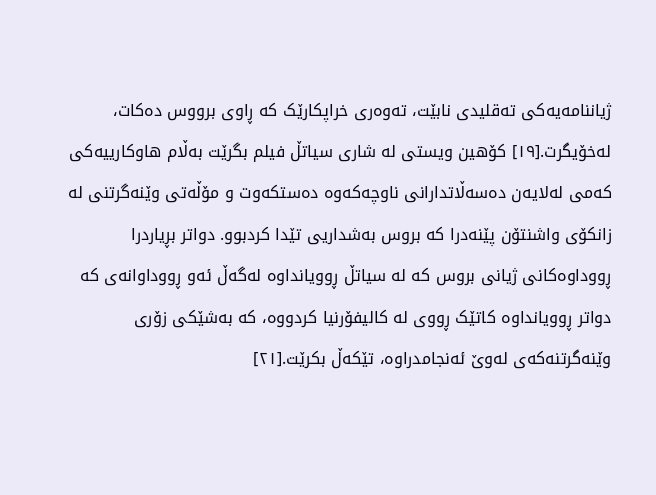ژیاننامەیەکی تەقلیدی نابێت، تەوەری خراپکارێک کە ڕاوی برووس دەکات، لەخۆیگرت.[١٩] کۆھین ویستی لە شاری سیاتڵ فیلم بگرێت بەڵام ھاوکارییەکی کەمی لەلایەن دەسەڵاتدارانی ناوچەکەوە دەستکەوت و مۆڵەتی وێنەگرتنی لە زانکۆی واشنتۆن پێنەدرا کە بروس بەشداریی تێدا کردبوو. دواتر بڕیاردرا ڕووداوەکانی ژیانی بروس کە لە سیاتڵ ڕوویانداوە لەگەڵ ئەو ڕووداوانەی کە دواتر ڕوویانداوە کاتێک ڕووی لە کالیفۆرنیا کردووە، کە بەشێکی زۆری وێنەگرتنەکەی لەوێ ئەنجامدراوە، تێکەڵ بکرێت.[٢١]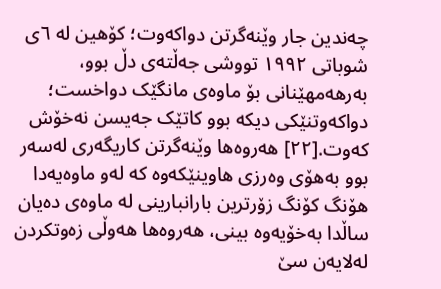چەندین جار وێنەگرتن دواکەوت؛ کۆھین لە ٦ی شوباتی ١٩٩٢ تووشی جەڵتەی دڵ بوو، بەرھەمھێنانی بۆ ماوەی مانگێک دواخست؛ دواکەوتنێکی دیکە بوو کاتێک جەیسن نەخۆش کەوت.[٢٢] ھەروەھا وێنەگرتن کاریگەری لەسەر بوو بەھۆی وەرزی ھاوینێکەوە کە لەو ماوەیەدا ھۆنگ کۆنگ زۆرترین بارانبارینی لە ماوەی دەیان ساڵدا بەخۆیەوە بینی، ھەروەھا ھەوڵی زەوتکردن لەلایەن سێ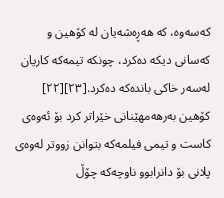کەسەوە، کە ھەڕەشەیان لە کۆھین و کەسانی دیکە دەکرد، چونکە تیمەکە کاریان لەسەر خاکی باندەکە دەکرد.[٢٣][٢٢] کۆھین بەرھەمھێنانی خێراتر کرد بۆ ئەوەی کاست و تیمی فیلمەکە بتوانن زووتر لەوەی پلانی بۆ دانرابوو ناوچەکە چۆڵ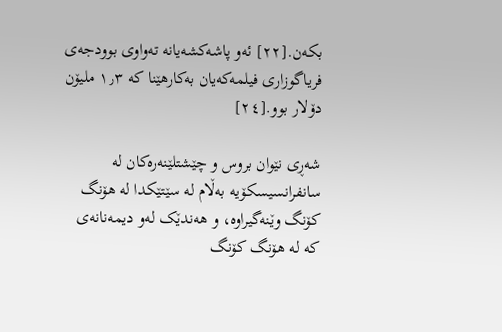بکەن.[٢٢] ئەو پاشەکشەیانە تەواوی بوودجەی فریاگوزاری فیلمەکەیان بەکارھێنا کە ١٫٣ ملیۆن دۆلار بوو.[٢٤]

شەڕی نێوان بروس و چێشتلێنەرەکان لە سانفرانسیسکۆیە بەڵام لە سێتێکدا لە ھۆنگ کۆنگ وێنەگیراوە، و ھەندێک لەو دیمەنانەی کە لە ھۆنگ کۆنگ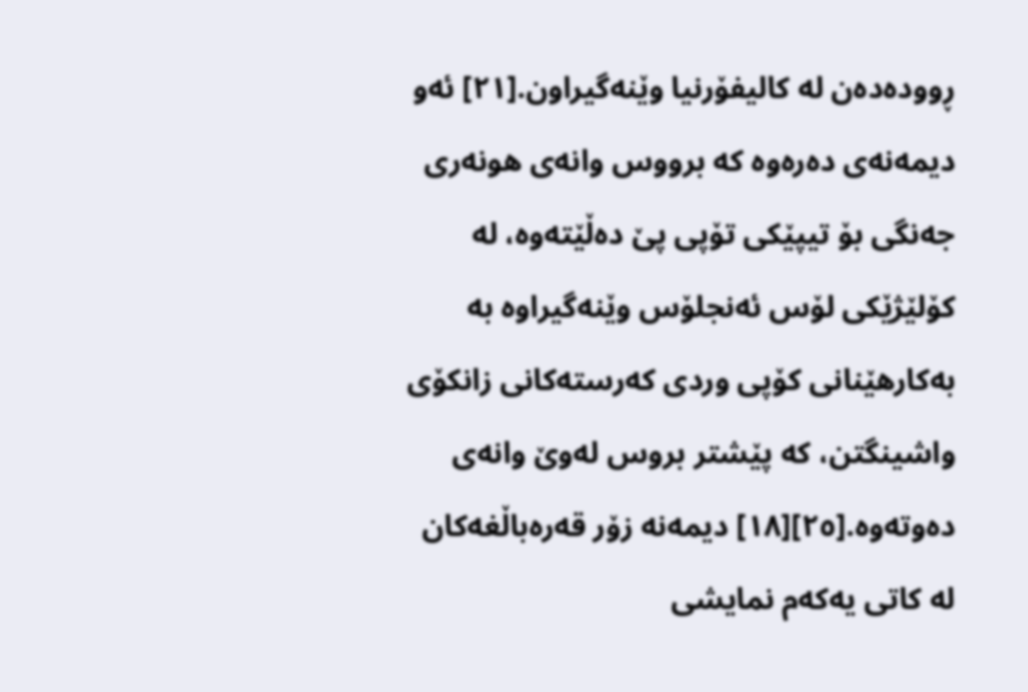ڕوودەدەن لە کالیفۆرنیا وێنەگیراون.[٢١] ئەو دیمەنەی دەرەوە کە برووس وانەی ھونەری جەنگی بۆ تیپێکی تۆپی پێ دەڵێتەوە، لە کۆلێژێکی لۆس ئەنجلۆس وێنەگیراوە بە بەکارھێنانی کۆپی وردی کەرستەکانی زانکۆی واشینگتن، کە پێشتر بروس لەوێ وانەی دەوتەوە.[٢٥][١٨] دیمەنە زۆر قەرەباڵغەکان لە کاتی یەکەم نمایشی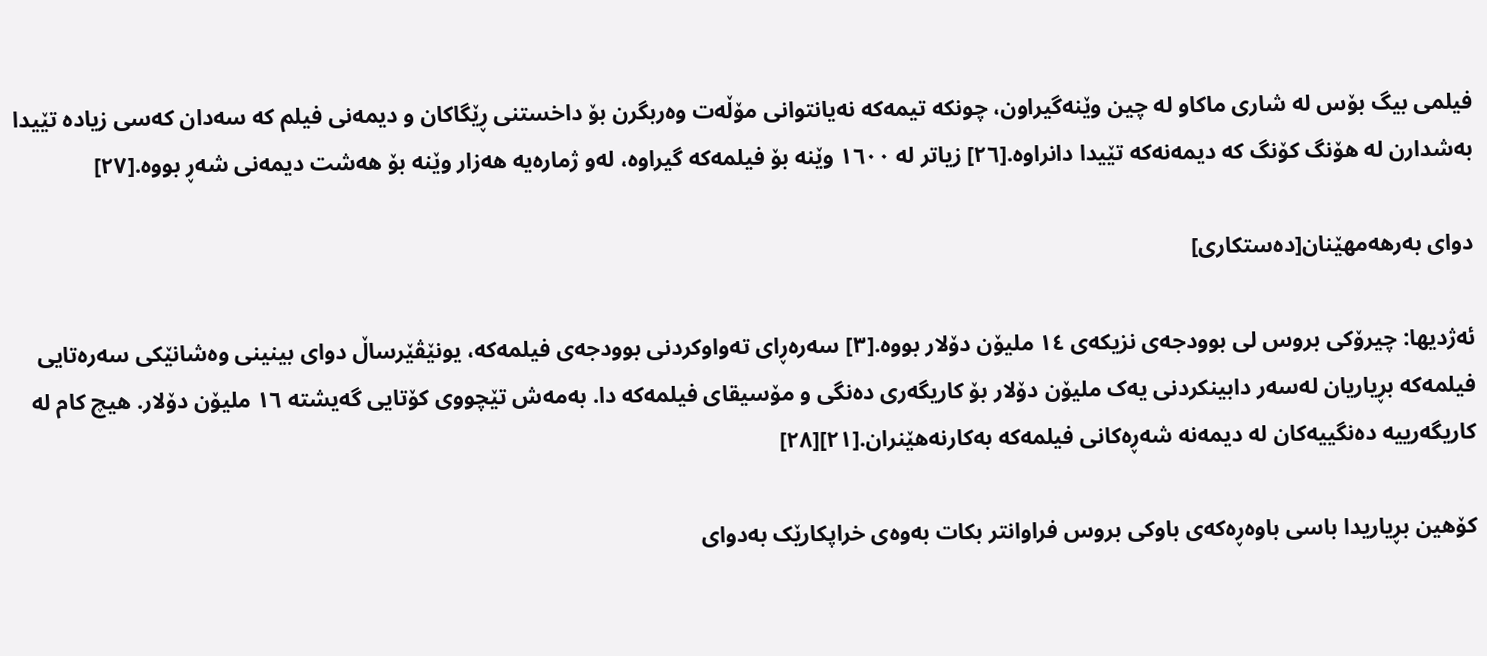فیلمی بیگ بۆس لە شاری ماکاو لە چین وێنەگیراون، چونکە تیمەکە نەیانتوانی مۆڵەت وەربگرن بۆ داخستنی ڕێگاکان و دیمەنی فیلم کە سەدان کەسی زیادە تێیدا بەشدارن لە ھۆنگ کۆنگ کە دیمەنەکە تێیدا دانراوە.[٢٦] زیاتر لە ١٦٠٠ وێنە بۆ فیلمەکە گیراوە، لەو ژمارەیە ھەزار وێنە بۆ ھەشت دیمەنی شەڕ بووە.[٢٧]

دوای بەرھەمھێنان[دەستکاری]

ئەژدیھا: چیرۆکی بروس لی بوودجەی نزیکەی ١٤ ملیۆن دۆلار بووە.[٣] سەرەڕای تەواوکردنی بوودجەی فیلمەکە، یونێڤێرساڵ دوای بینینی وەشانێکی سەرەتایی فیلمەکە بڕیاریان لەسەر دابینکردنی یەک ملیۆن دۆلار بۆ کاریگەری دەنگی و مۆسیقای فیلمەکە دا. بەمەش تێچووی کۆتایی گەیشتە ١٦ ملیۆن دۆلار. ھیچ کام لە کاریگەرییە دەنگییەکان لە دیمەنە شەڕەکانی فیلمەکە بەکارنەھێنران.[٢١][٢٨]

کۆھین بڕیاریدا باسی باوەڕەکەی باوکی بروس فراوانتر بکات بەوەی خراپکارێک بەدوای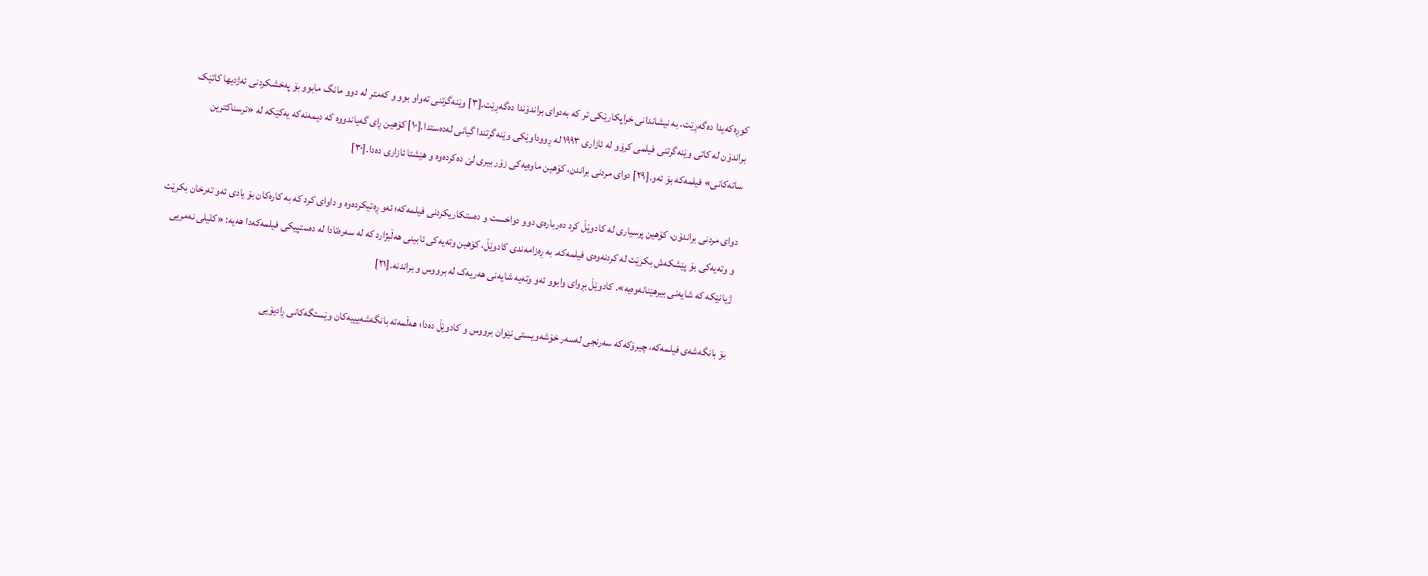کوڕەکەیدا دەگەڕێت، بە نیشاندانی خراپکارێکی تر کە بەدوای براندۆندا دەگەڕێت.[٣] وێنەگرتنی تەواو بوو و کەمتر لە دوو مانگ مابوو بۆ پەخشکردنی ئەژدیھا کاتێک براندۆن لە کاتی وێنەگرتنی فیلمی کرۆو لە ئازاری ١٩٩٣ لە ڕووداوێکی وێنەگرتندا گیانی لەدەستدا.[١٠] کۆھین ڕای گەیاندووە کە دیمەنەکە یەکێکە لە «ترسناکترین ساتەکانی» فیلمەکە بۆ ئەو.[٢٩] دوای مردنی براندن، کۆھین ماوەیەکی زۆر بیری لێ دەکردەوە و ھێشتا ئازاری دەدا.[٣٠]

دوای مردنی براندۆن، کۆھین پرسیاری لە کادوێڵ کرد دەربارەی دوو دواخست و دەستکاریکردنی فیلمەکە؛ ئەو ڕەتیکردەوە و داوای کرد کە بە کارەکان بۆ یادی ئەو تەرخان بکرێت و وتەیەکی بۆ پێشکەش بکرێت لە کردنەوەی فیلمەکە. بە ڕەزامەندی کادوێڵ، کۆھین وتەیەکی ئابینی ھەڵبژارد کە لە سەرەتادا لە دەستپیکی فیلمەکەدا ھەیە: «کلیلی نەمریی ژیانێکە کە شایەنی بیرھێنانەوەیە». کادوێڵ بڕوای وابوو ئەو وتەیە شایەنی ھەریەک لە برووس و براندنە.[٢١]

بۆ بانگەشەی فیلمەکە، چیرۆکەکە سەرنجی لەسەر خۆشەویستی نێوان برووس و کادوێڵ دەدا؛ ھەڵمەتە بانگەشەیییەکان وێستگەکانی ڕادیۆیی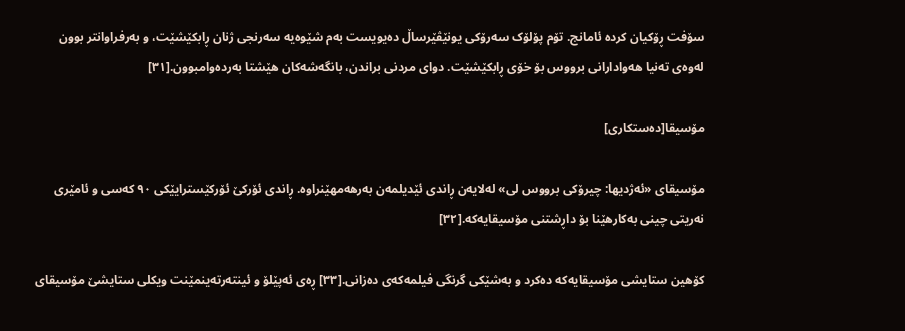سۆفت ڕۆکیان کردە ئامانج. تۆم پۆلۆک سەرۆکی یونێڤێرساڵ دەیویست بەم شێوەیە سەرنجی ژنان ڕابکێشێت، و بەرفراوانتر بوون لەوەی تەنیا ھەوادارانی برووس بۆ خۆی ڕابکێشێت. دوای مردنی براندن، بانگەشەکان ھێشتا بەردەوامبوون.[٣١]

مۆسیقا[دەستکاری]

مۆسیقای «ئەژدیھا: چیرۆکی برووس لی» لەلایەن ڕاندی ئێدیلمەن بەرھەمھێنراوە. ڕاندی ئۆرکێ ئۆرکێسترایێکی ٩٠ کەسی و ئامێری نەریتی چینی بەکارھێنا بۆ داڕشتنی مۆسیقایەکە.[٣٢]

کۆھین ستایشی مۆسیقایەکە دەکرد و بەشێکی گرنگی فیلمەکەی دەزانی.[٣٣] ڕەی ئەپێلۆ و ئینتەرتەینمێنت ویکلی ستایشێ مۆسیقای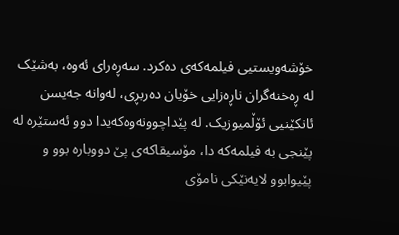خۆشەویستیی فیلمەکەی دەکرد. سەڕەرای ئەوە، بەشێک لە ڕەخنەگران ناڕەزایی خۆیان دەربڕی، لەوانە جەیسن ئانکێنیی ئۆڵمیوزیک. لە پێداچوونەوەکەیدا دوو ئەستێرە لە پێنجی بە فیلمەکە دا، مۆسیقاکەی پێ دووبارە بوو و پێیوابوو لایەنێکی نامۆی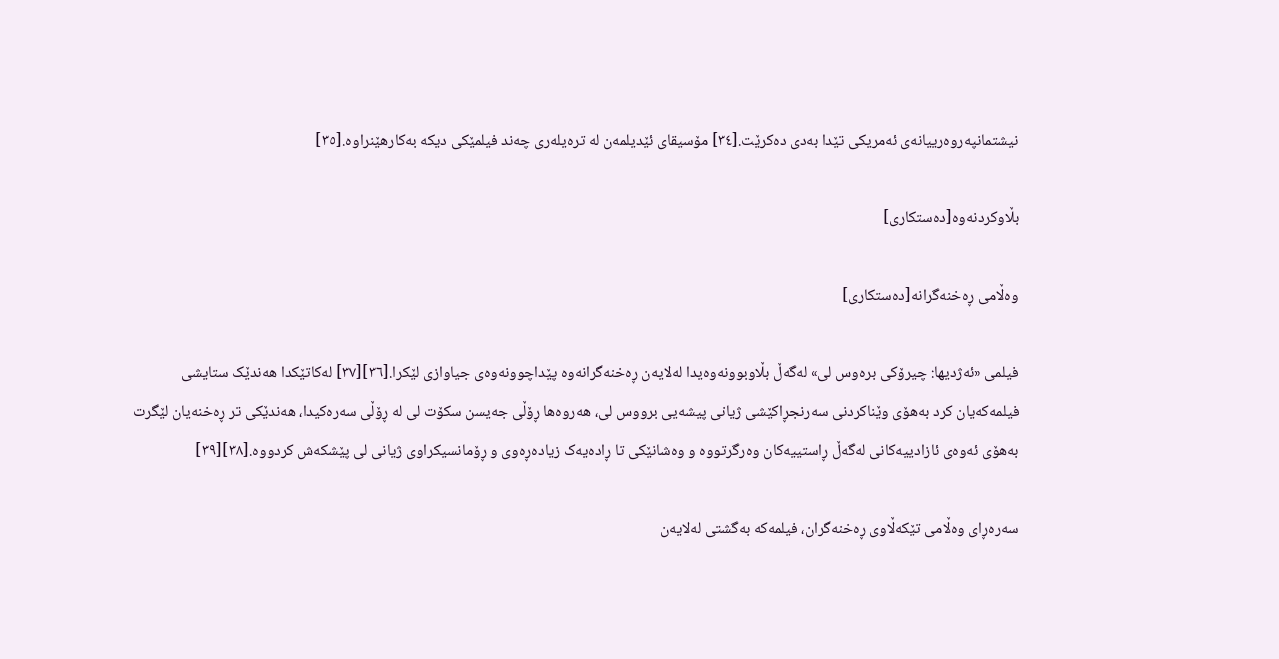نیشتمانپەروەرییانەی ئەمریکی تێدا بەدی دەکرێت.[٣٤] مۆسیقای ئێدیلمەن لە ترەیلەری چەند فیلمێکی دیکە بەکارھێنراوە.[٣٥]

بڵاوکردنەوە[دەستکاری]

وەڵامی ڕەخنەگرانە[دەستکاری]

فیلمی «ئەژدیھا: چیرۆکی برەوس لی» لەگەڵ بڵاوبوونەوەیدا لەلایەن ڕەخنەگرانەوە پێداچوونەوەی جیاوازی لێکرا.[٣٦][٣٧] لەکاتێکدا ھەندێک ستایشی فیلمەکەیان کرد بەھۆی وێناکردنی سەرنجڕاکێشی ژیانی پیشەیی برووس لی، ھەروەھا ڕۆڵی جەیسن سکۆت لی لە ڕۆڵی سەرەکیدا، ھەندێکی تر ڕەخنەیان لێگرت بەھۆی ئەوەی ئازادییەکانی لەگەڵ ڕاستییەکان وەرگرتووە و وەشانێکی تا ڕادەیەک زیادەڕەوی و ڕۆمانسیکراوی ژیانی لی پێشکەش کردووە.[٣٨][٣٩]

سەرەڕای وەڵامی تێکەڵاوی ڕەخنەگران، فیلمەکە بەگشتی لەلایەن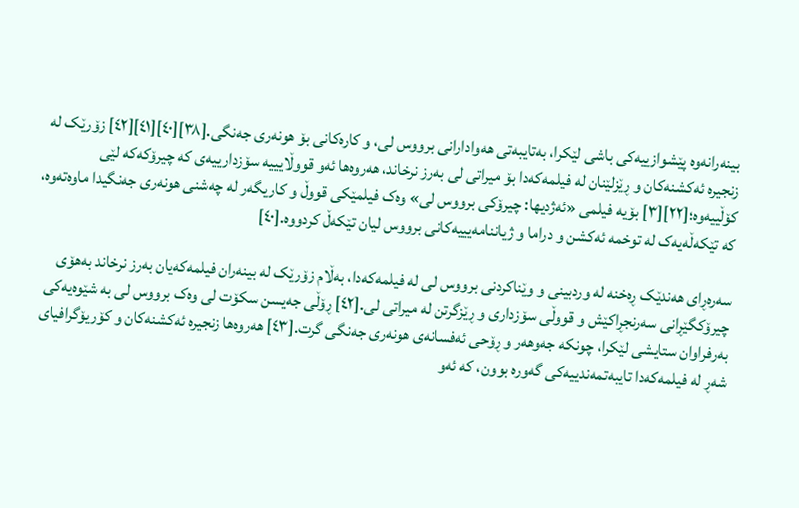بینەرانەوە پێشوازییەکی باشی لێکرا، بەتایبەتی ھەوادارانی برووس لی، و کارەکانی بۆ ھونەری جەنگی.[٣٨][٤٠][٤١][٤٢] زۆرێک لە زنجیرە ئەکشنەکان و ڕێزلێنان لە فیلمەکەدا بۆ میراتی لی بەرز نرخاند، ھەروەھا ئەو قووڵایییە سۆزدارییەی کە چیرۆکەکە لێی کۆڵییەوە؛[٢٢][٣] بۆیە فیلمی «ئەژدیھا: چیرۆکی برووس لی» وەک فیلمێکی قووڵ و کاریگەر لە چەشنی ھونەری جەنگیدا ماوەتەوە، کە تێکەڵەیەک لە توخمە ئەکشن و دراما و ژیاننامەیییەکانی برووس لیان تێکەڵ کردووە.[٤٠]

سەرەڕای ھەندێک ڕەخنە لە وردبینی و وێناکردنی برووس لی لە فیلمەکەدا، بەڵام زۆرێک لە بینەران فیلمەکەیان بەرز نرخاند بەھۆی چیرۆکگێڕانی سەرنجڕاکێش و قووڵی سۆزداری و ڕێزگرتن لە میراتی لی.[٤٢] ڕۆڵی جەیسن سکۆت لی وەک برووس لی بە شێوەیەکی بەرفراوان ستایشی لێکرا، چونکە جەوھەر و ڕۆحی ئەفسانەی ھونەری جەنگی گرت.[٤٣] ھەروەھا زنجیرە ئەکشنەکان و کۆریۆگرافیای شەڕ لە فیلمەکەدا تایبەتمەندییەکی گەورە بوون، کە ئەو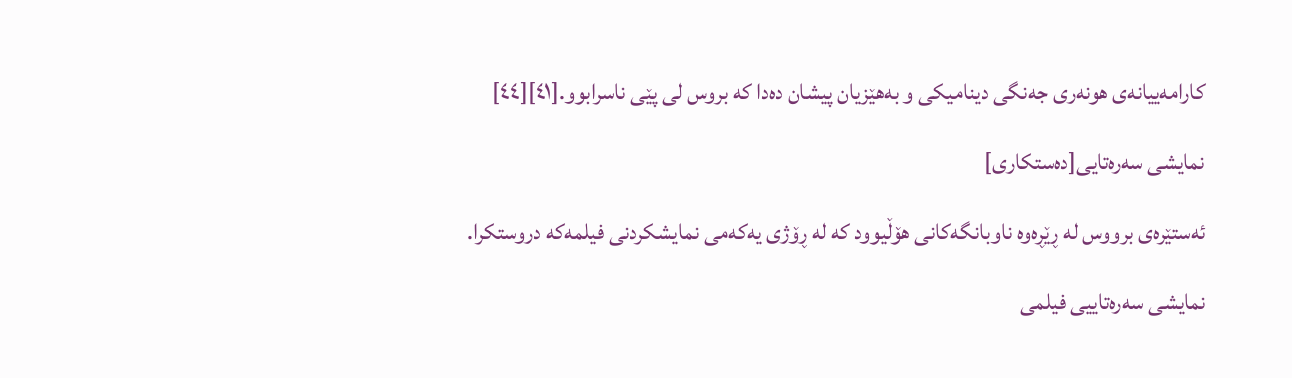کارامەییانەی ھونەری جەنگی دینامیکی و بەھێزیان پیشان دەدا کە بروس لی پێی ناسرابوو.[٤١][٤٤]

نمایشی سەرەتایی[دەستکاری]

ئەستێرەی برووس لە ڕێڕەوە ناوبانگەکانی ھۆڵیوود کە لە ڕۆژی یەکەمی نمایشکردنی فیلمەکە دروستکرا.

نمایشی سەرەتاییی فیلمی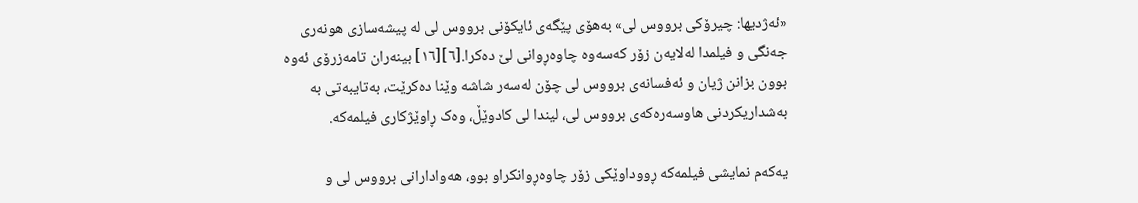«ئەژدیھا: چیرۆکی برووس لی» بەھۆی پێگەی ئایکۆنی برووس لی لە پیشەسازی ھونەری جەنگی و فیلمدا لەلایەن زۆر کەسەوە چاوەڕوانی لێ دەکرا.[٦][١٦] بینەران تامەزرۆی ئەوە بوون بزانن ژیان و ئەفسانەی برووس لی چۆن لەسەر شاشە وێنا دەکرێت، بەتایبەتی بە بەشداریکردنی ھاوسەرەکەی برووس لی، لیندا لی کادوێڵ، وەک ڕاوێژکاری فیلمەکە.

یەکەم نمایشی فیلمەکە ڕووداوێکی زۆر چاوەڕوانکراو بوو، ھەوادارانی برووس لی و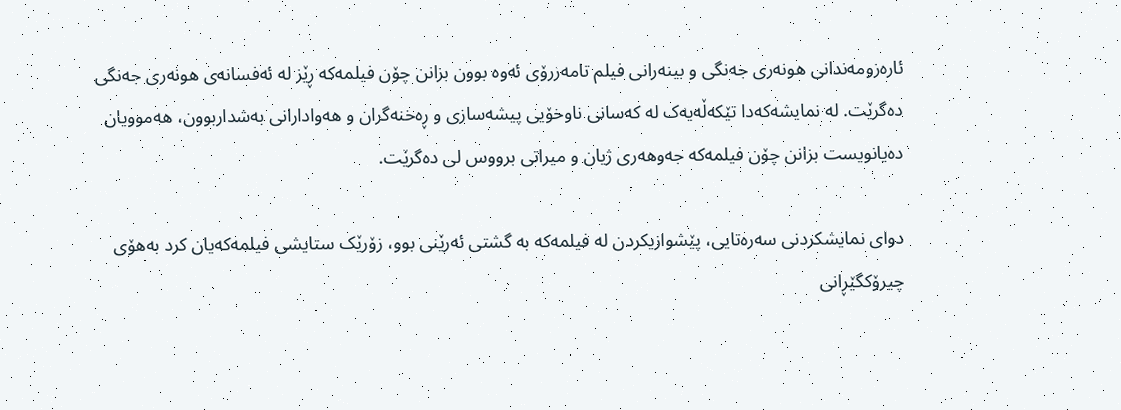ئارەزومەندانی ھونەری جەنگی و بینەرانی فیلم تامەزرۆی ئەوە بوون بزانن چۆن فیلمەکە ڕێز لە ئەفسانەی ھونەری جەنگی دەگرێت. لە نمایشەکەدا تێکەڵەیەک لە کەسانی ناوخۆیی پیشەسازی و ڕەخنەگران و ھەوادارانی بەشداربوون، ھەموویان دەیانویست بزانن چۆن فیلمەکە جەوھەری ژیان و میراتی برووس لی دەگرێت.

دوای نمایشکردنی سەرەتایی، پێشوازیکردن لە فیلمەکە بە گشتی ئەرێنی بوو، زۆرێک ستایشی فیلمەکەیان کرد بەھۆی چیرۆکگێڕانی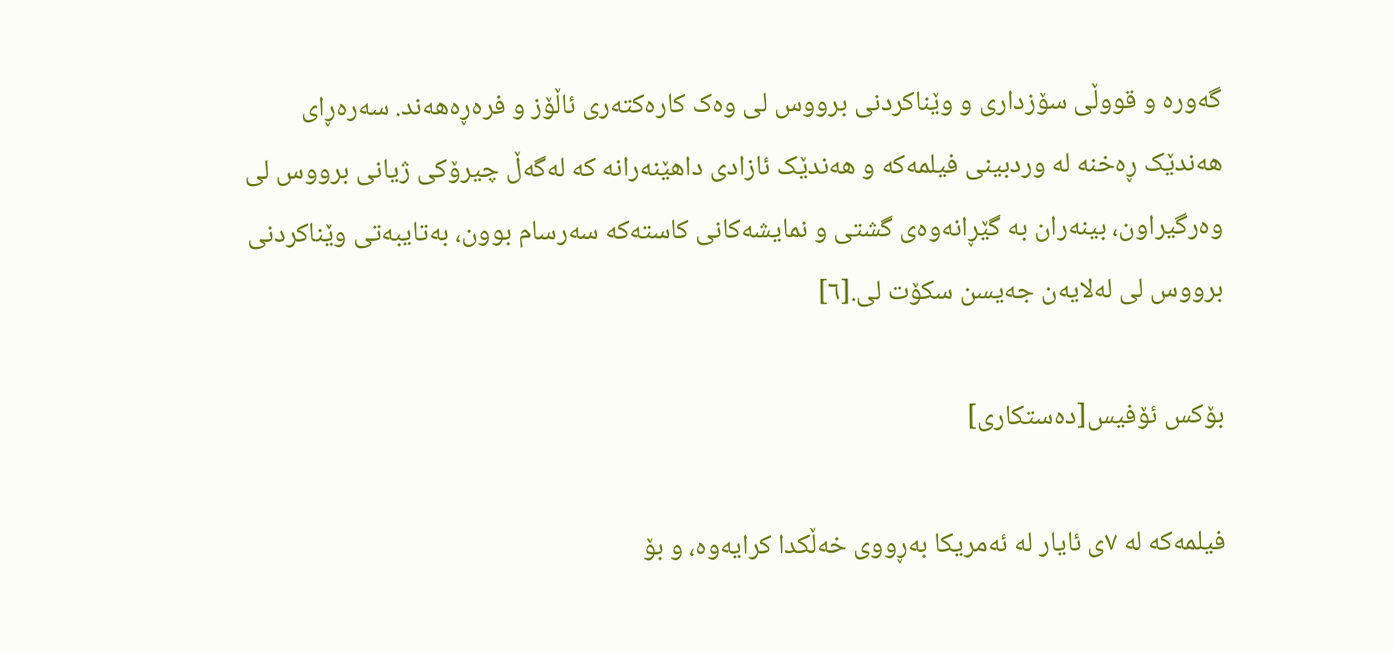گەورە و قووڵی سۆزداری و وێناکردنی برووس لی وەک کارەکتەری ئاڵۆز و فرەڕەھەند. سەرەڕای ھەندێک ڕەخنە لە وردبینی فیلمەکە و ھەندێک ئازادی داھێنەرانە کە لەگەڵ چیرۆکی ژیانی برووس لی وەرگیراون، بینەران بە گێڕانەوەی گشتی و نمایشەکانی کاستەکە سەرسام بوون، بەتایبەتی وێناکردنی برووس لی لەلایەن جەیسن سکۆت لی.[٦]

بۆکس ئۆفیس[دەستکاری]

فیلمەکە لە ٧ی ئایار لە ئەمریکا بەڕووی خەڵکدا کرایەوە، و بۆ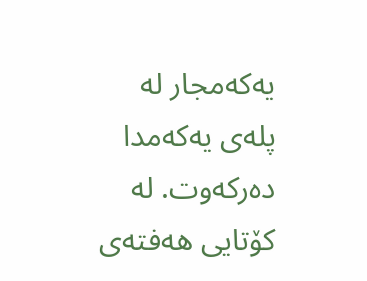یەکەمجار لە پلەی یەکەمدا دەرکەوت. لە کۆتایی ھەفتەی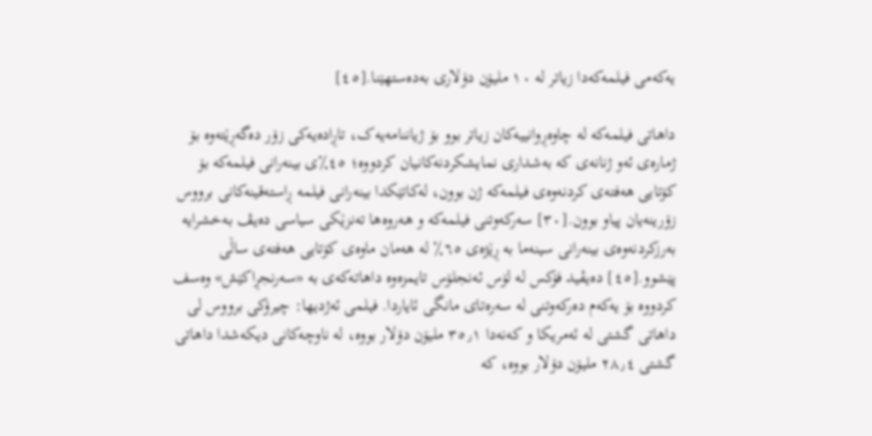یەکەمی فیلمەکەدا زیاتر لە ١٠ ملیۆن دۆلاری بەدەستھێنا.[٤٥]

داھاتی فیلمەکە لە چاوەڕوانییەکان زیاتر بوو بۆ ژیاننامەیەک، تاڕادەیەکی زۆر دەگەڕێتەوە بۆ ژمارەی ئەو ژنانەی کە بەشداری نمایشکردنەکانیان کردووە؛ ٤٥٪ی بینەرانی فیلمەکە بۆ کۆتایی ھەفتەی کردنەوەی فیلمەکە ژن بوون، لەکاتێکدا بینەرانی فیلمە ڕاستەقینەکانی برووس زۆرینەیان پیاو بوون.[٣٠] سەرکەوتنی فیلمەکە و ھەروەھا تەنزێکی سیاسی دەیڤ بەخشرایە بەرزکردنەوەی بینەرانی سینەما بە ڕێژەی ٦٥٪ لە ھەمان ماوەی کۆتایی ھەفتەی ساڵی پێشوو.[٤٥] دەیڤید فۆکس لە لۆس ئەنجلۆس تایمزەوە داھاتەکەی بە «سەرنجڕاکێش» وەسف کردووە بۆ یەکەم دەرکەوتنی لە سەرەتای مانگی ئایاردا. فیلمی ئەژدیھا: چیرۆکی برووس لی داھاتی گشتی لە ئەمریکا و کەنەدا ٣٥٫١ ملیۆن دۆلار بووە، لە ناوچەکانی دیکەشدا داھاتی گشتی ٢٨٫٤ ملیۆن دۆلار بووە، کە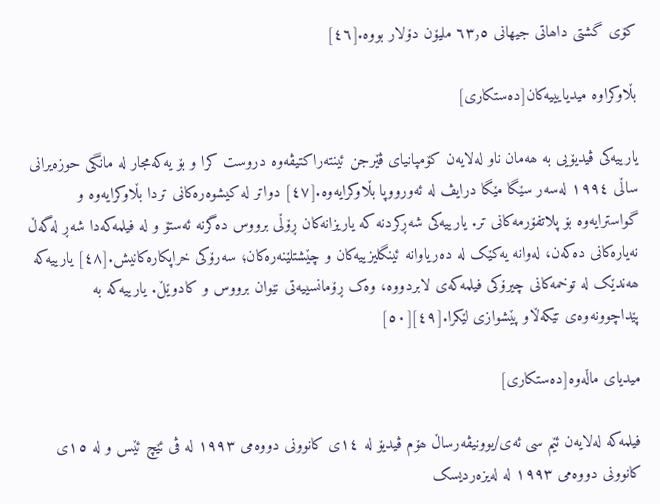کۆی گشتی داھاتی جیھانی ٦٣٫٥ ملیۆن دۆلار بووە.[٤٦]

بڵاوکراوە میدیایییەکان[دەستکاری]

یارییەکی ڤیدیۆیی بە ھەمان ناو لەلایەن کۆمپانیای ڤێرجن ئینتەراکتیڤەوە دروست کرا و بۆ یەکەمجار لە مانگی حوزەیرانی ساڵی ١٩٩٤ لەسەر سێگا مێگا درایڤ لە ئەورووپا بڵاوکرایەوە.[٤٧] دواتر لە کیشوەرەکانی تردا بڵاوکرایەوە و گواسترایەوە بۆ پلاتفۆرمەکانی تر. یارییەکی شەڕکردنە کە یاریزانەکان ڕۆڵی برووس دەگرنە ئەستۆ و لە فیلمەکەدا شەڕ لەگەڵ نەیارەکانی دەکەن، لەوانە یەکێک لە دەریاوانە ئینگلیزییەکان و چێشتلێنەرەکان؛ سەرۆکی خراپکارەکانیش.[٤٨] یارییەکە ھەندێک لە توخمەکانی چیرۆکی فیلمەکەی لابردووە، وەک ڕۆمانسییەتی نێوان برووس و کادوێڵ. یارییەکە بە پێداچوونەوەی تێکەڵاو پێشوازی لێکرا.[٤٩][٥٠]

میدیای ماڵەوە[دەستکاری]

فیلمەکە لەلایەن ئێم سی ئەی/یوونیڤەرساڵ ھۆم ڤیدیۆ لە ١٤ی کانوونی دووەمی ١٩٩٣ لە ڤی ئێچ ئێس و لە ١٥ی کانوونی دووەمی ١٩٩٣ لە لەیزەردیسک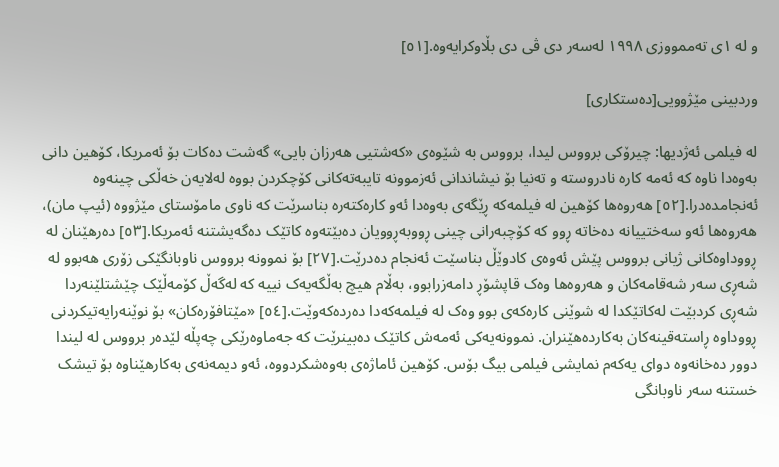و لە ١ی تەممووزی ١٩٩٨ لەسەر دی ڤی دی بڵاوکرایەوە.[٥١]

وردبینی مێژوویی[دەستکاری]

لە فیلمی ئەژدیھا: چیرۆکی برووس لیدا، برووس بە شێوەی «کەشتیی ھەرزان بایی» گەشت دەکات بۆ ئەمریکا، کۆھین دانی بەوەدا ناوە کە ئەمە کارە نادروستە و تەنیا بۆ نیشاندانی ئەزموونە تایبەتەکانی کۆچکردن بووە لەلایەن خەڵکی چینەوە ئەنجامدەدرا.[٥٢] ھەروەھا کۆھین لە فیلمەکە ڕێگەی بەوەدا ئەو کارەکتەرە بناسرێت کە ناوی مامۆستای مێژووە (ئیپ مان)، ھەروەھا ئەو سەختییانە دەخاتە ڕوو کە کۆچبەرانی چینی ڕووبەڕوویان دەبێتەوە کاتێک دەگەیشتنە ئەمریکا.[٥٣] دەرھێنان لە ڕووداوەکانی ژیانی برووس پێش ئەوەی کادوێڵ بناسێت ئەنجام دەدرێت.[٢٧] بۆ نموونە برووس ناوبانگێکی زۆری ھەبوو لە شەڕی سەر شەقامەکان و ھەروەھا وەک قاپشۆڕ دامەزرابوو، بەڵام ھیچ بەڵگەیەک نییە کە لەگەڵ کۆمەڵێک چێشتلێنەردا شەڕی کردبێت لەکاتێکدا لە شوێنی کارەکەی بوو وەک لە فیلمەکەدا دەردەکەوێت.[٥٤] «مێتافۆرەکان» بۆ نوێنەرایەتیکردنی ڕووداوە ڕاستەقینەکان بەکاردەھێنران. نموونەیەکی ئەمەش کاتێک دەبینرێت کە جەماوەرێکی چەپڵە لێدەر برووس لە لیندا دوور دەخانەوە دوای یەکەم نمایشی فیلمی بیگ بۆس. کۆھین ئاماژەی بەوەشکردووە، ئەو دیمەنەی بەکارھێناوە بۆ تیشک خستنە سەر ناوبانگی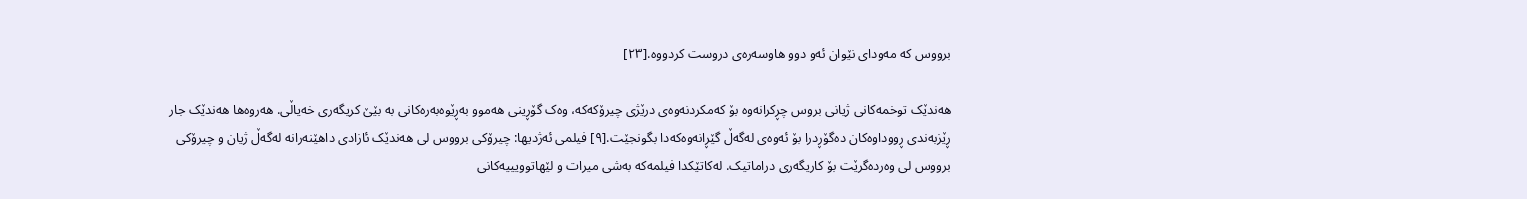برووس کە مەودای نێوان ئەو دوو ھاوسەرەی دروست کردووە.[٢٣]

ھەندێک توخمەکانی ژیانی بروس چڕکرانەوە بۆ کەمکردنەوەی درێژی چیرۆکەکە، وەک گۆڕینی ھەموو بەڕێوەبەرەکانی بە بێێ کریگەری خەیاڵی. ھەروەھا ھەندێک جار ڕێزبەندی ڕووداوەکان دەگۆڕدرا بۆ ئەوەی لەگەڵ گێڕانەوەکەدا بگونجێت.[٩] فیلمی ئەژدیھا: چیرۆکی برووس لی ھەندێک ئازادی داھێنەرانە لەگەڵ ژیان و چیرۆکی برووس لی وەردەگرێت بۆ کاریگەری دراماتیک. لەکاتێکدا فیلمەکە بەشی میرات و لێھاتوویییەکانی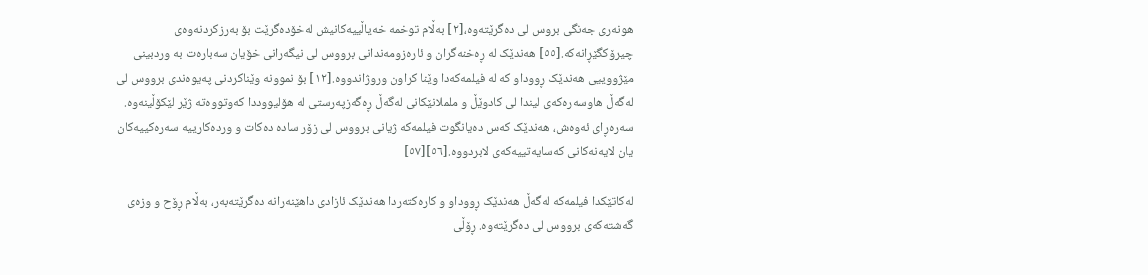ھونەری جەنگی بروس لی دەگرێتەوە،[٢] بەڵام توخمە خەیاڵییەکانیش لەخۆدەگرێت بۆ بەرزکردنەوەی چیرۆکگێڕانەکە.[٥٥] ھەندێک لە ڕەخنەگران و ئارەزومەندانی برووس لی نیگەرانی خۆیان سەبارەت بە وردبینی مێژووییی ھەندێک ڕووداو کە لە فیلمەکەدا وێنا کراون وروژاندووە.[١٢] بۆ نموونە وێناکردنی پەیوەندی برووس لی لەگەڵ ھاوسەرەکەی لیندا لی کادوێڵ و ململانێکانی لەگەڵ ڕەگەزپەرستی لە ھۆلیووددا کەوتووەتە ژێر لێکۆڵینەوە. سەرەڕای ئەوەش، ھەندێک کەس دەیانگوت فیلمەکە ژیانی برووس لی زۆر سادە دەکات و وردەکارییە سەرەکییەکان یان لایەنەکانی کەسایەتییەکەی لابردووە.[٥٦][٥٧]

لەکاتێکدا فیلمەکە لەگەڵ ھەندێک ڕووداو و کارەکتەردا ھەندێک ئازادی داھێنەرانە دەگرێتەبەر، بەڵام ڕۆح و وزەی گەشتەکەی برووس لی دەگرێتەوە. ڕۆڵی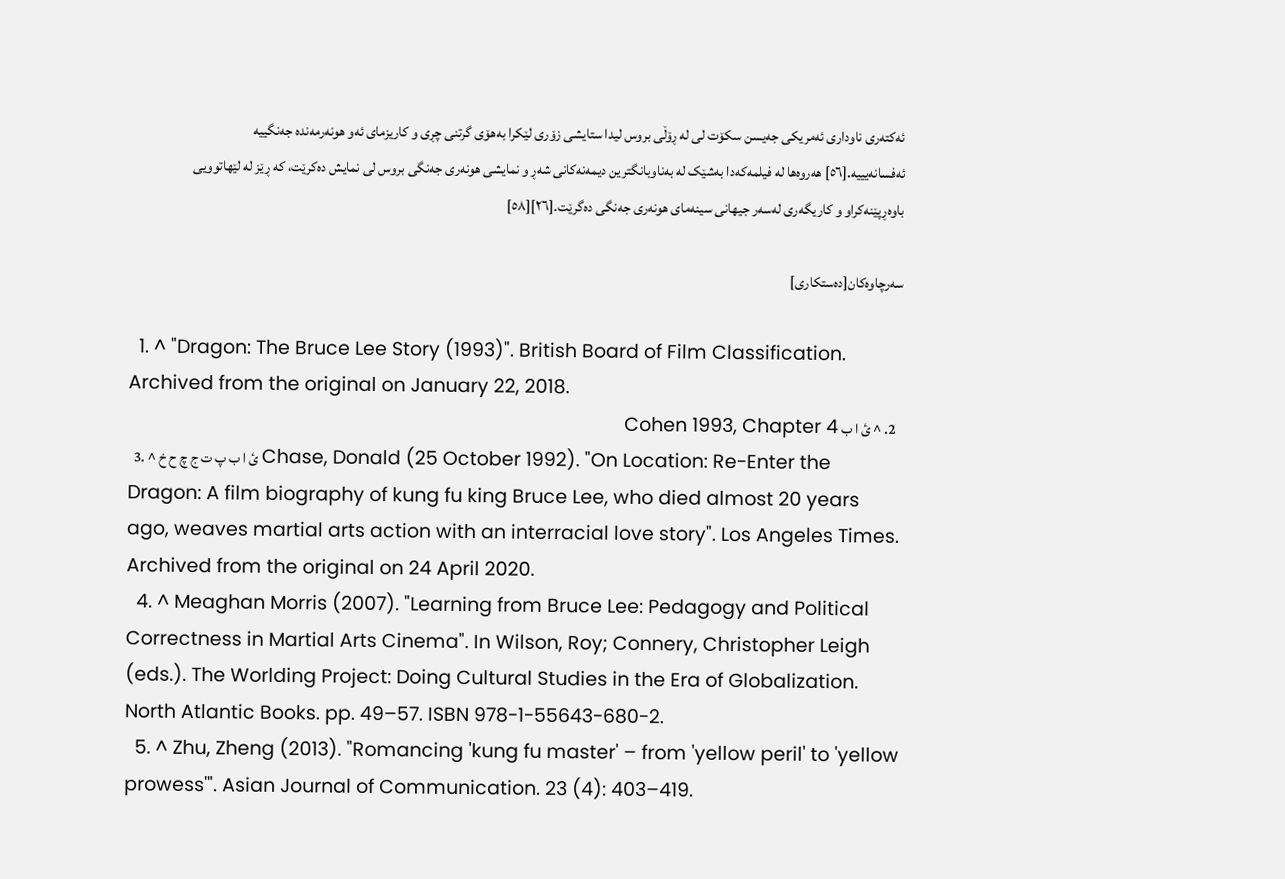ئەکتەری ناوداری ئەمریکی جەیسن سکۆت لی لە ڕۆڵی بروس لیدا ستایشی زۆری لێکرا بەھۆی گرتنی چڕی و کاریزمای ئەو ھونەرمەندە جەنگییە ئەفسانەیییە.[٥٦] ھەروەھا لە فیلمەکەدا بەشێک لە بەناوبانگترین دیمەنەکانی شەڕ و نمایشی ھونەری جەنگی بروس لی نمایش دەکرێت، کە ڕێز لە لێھاتوویی باوەڕپێنەکراو و کاریگەری لەسەر جیھانی سینەمای ھونەری جەنگی دەگرێت.[٢٦][٥٨]

سەرچاوەکان[دەستکاری]

  1. ^ "Dragon: The Bruce Lee Story (1993)". British Board of Film Classification. Archived from the original on January 22, 2018.
  2. ^ ئ ا ب Cohen 1993, Chapter 4
  3. ^ ئ ا ب پ ت ج چ ح خ Chase, Donald (25 October 1992). "On Location: Re-Enter the Dragon: A film biography of kung fu king Bruce Lee, who died almost 20 years ago, weaves martial arts action with an interracial love story". Los Angeles Times. Archived from the original on 24 April 2020.
  4. ^ Meaghan Morris (2007). "Learning from Bruce Lee: Pedagogy and Political Correctness in Martial Arts Cinema". In Wilson, Roy; Connery, Christopher Leigh (eds.). The Worlding Project: Doing Cultural Studies in the Era of Globalization. North Atlantic Books. pp. 49–57. ISBN 978-1-55643-680-2.
  5. ^ Zhu, Zheng (2013). "Romancing 'kung fu master' – from 'yellow peril' to 'yellow prowess'". Asian Journal of Communication. 23 (4): 403–419.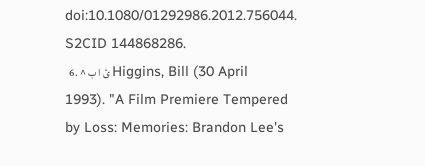doi:10.1080/01292986.2012.756044. S2CID 144868286.
  6. ^ ئ ا ب Higgins, Bill (30 April 1993). "A Film Premiere Tempered by Loss: Memories: Brandon Lee's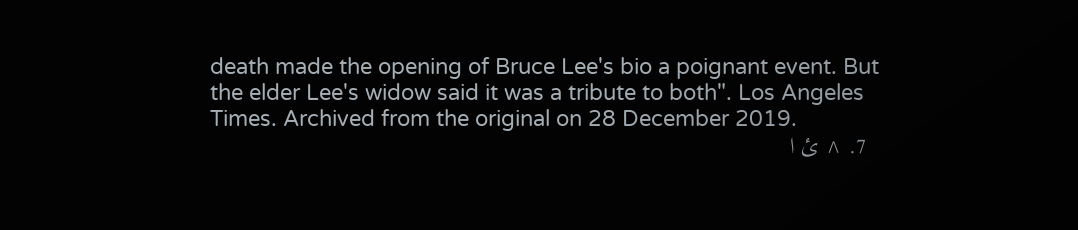death made the opening of Bruce Lee's bio a poignant event. But the elder Lee's widow said it was a tribute to both". Los Angeles Times. Archived from the original on 28 December 2019.
  7. ^ ئ ا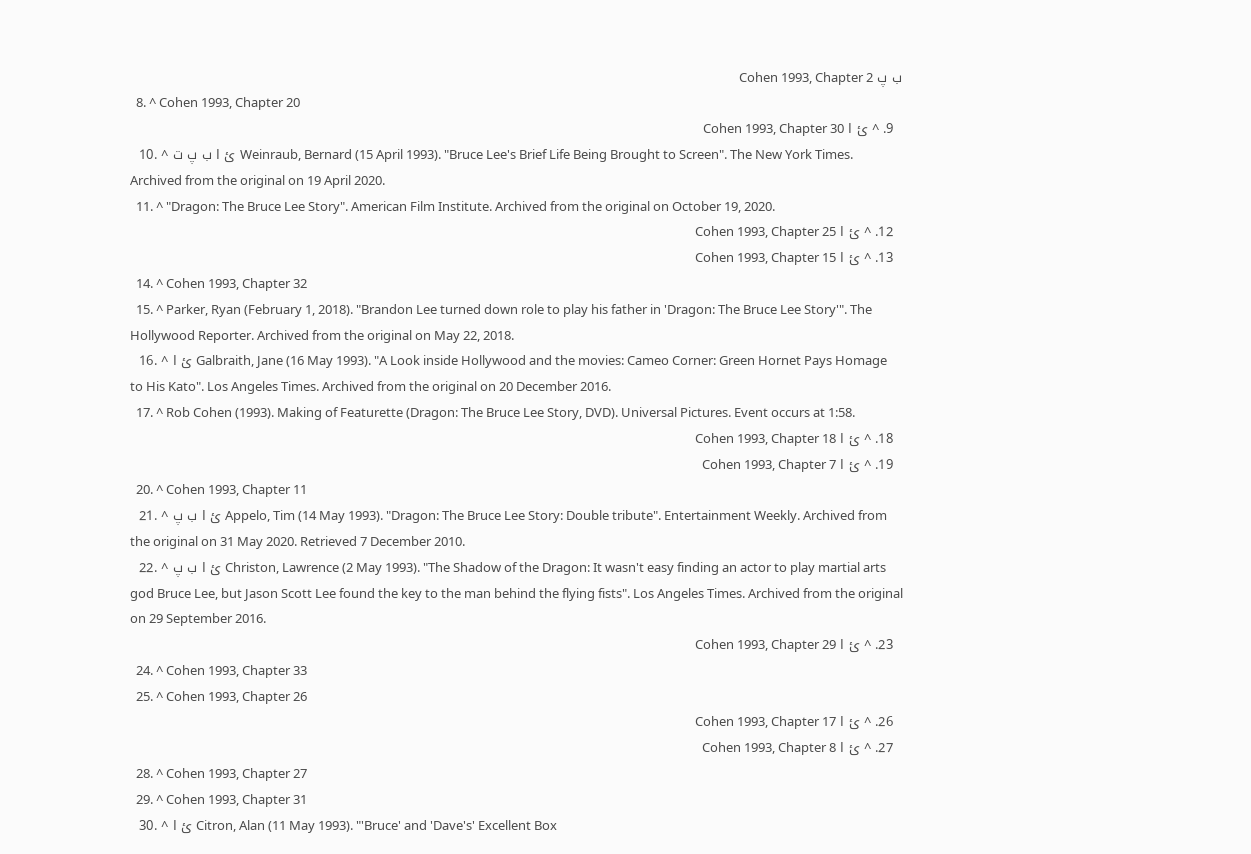ب پ Cohen 1993, Chapter 2
  8. ^ Cohen 1993, Chapter 20
  9. ^ ئ ا Cohen 1993, Chapter 30
  10. ^ ئ ا ب پ ت Weinraub, Bernard (15 April 1993). "Bruce Lee's Brief Life Being Brought to Screen". The New York Times. Archived from the original on 19 April 2020.
  11. ^ "Dragon: The Bruce Lee Story". American Film Institute. Archived from the original on October 19, 2020.
  12. ^ ئ ا Cohen 1993, Chapter 25
  13. ^ ئ ا Cohen 1993, Chapter 15
  14. ^ Cohen 1993, Chapter 32
  15. ^ Parker, Ryan (February 1, 2018). "Brandon Lee turned down role to play his father in 'Dragon: The Bruce Lee Story'". The Hollywood Reporter. Archived from the original on May 22, 2018.
  16. ^ ئ ا Galbraith, Jane (16 May 1993). "A Look inside Hollywood and the movies: Cameo Corner: Green Hornet Pays Homage to His Kato". Los Angeles Times. Archived from the original on 20 December 2016.
  17. ^ Rob Cohen (1993). Making of Featurette (Dragon: The Bruce Lee Story, DVD). Universal Pictures. Event occurs at 1:58.
  18. ^ ئ ا Cohen 1993, Chapter 18
  19. ^ ئ ا Cohen 1993, Chapter 7
  20. ^ Cohen 1993, Chapter 11
  21. ^ ئ ا ب پ Appelo, Tim (14 May 1993). "Dragon: The Bruce Lee Story: Double tribute". Entertainment Weekly. Archived from the original on 31 May 2020. Retrieved 7 December 2010.
  22. ^ ئ ا ب پ Christon, Lawrence (2 May 1993). "The Shadow of the Dragon: It wasn't easy finding an actor to play martial arts god Bruce Lee, but Jason Scott Lee found the key to the man behind the flying fists". Los Angeles Times. Archived from the original on 29 September 2016.
  23. ^ ئ ا Cohen 1993, Chapter 29
  24. ^ Cohen 1993, Chapter 33
  25. ^ Cohen 1993, Chapter 26
  26. ^ ئ ا Cohen 1993, Chapter 17
  27. ^ ئ ا Cohen 1993, Chapter 8
  28. ^ Cohen 1993, Chapter 27
  29. ^ Cohen 1993, Chapter 31
  30. ^ ئ ا Citron, Alan (11 May 1993). "'Bruce' and 'Dave's' Excellent Box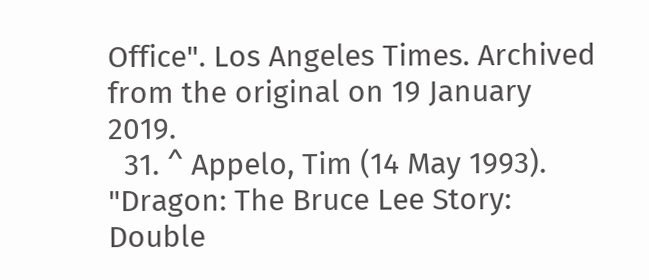Office". Los Angeles Times. Archived from the original on 19 January 2019.
  31. ^ Appelo, Tim (14 May 1993). "Dragon: The Bruce Lee Story: Double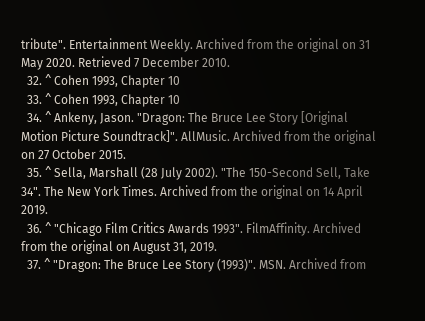tribute". Entertainment Weekly. Archived from the original on 31 May 2020. Retrieved 7 December 2010.
  32. ^ Cohen 1993, Chapter 10
  33. ^ Cohen 1993, Chapter 10
  34. ^ Ankeny, Jason. "Dragon: The Bruce Lee Story [Original Motion Picture Soundtrack]". AllMusic. Archived from the original on 27 October 2015.
  35. ^ Sella, Marshall (28 July 2002). "The 150-Second Sell, Take 34". The New York Times. Archived from the original on 14 April 2019.
  36. ^ "Chicago Film Critics Awards 1993". FilmAffinity. Archived from the original on August 31, 2019.
  37. ^ "Dragon: The Bruce Lee Story (1993)". MSN. Archived from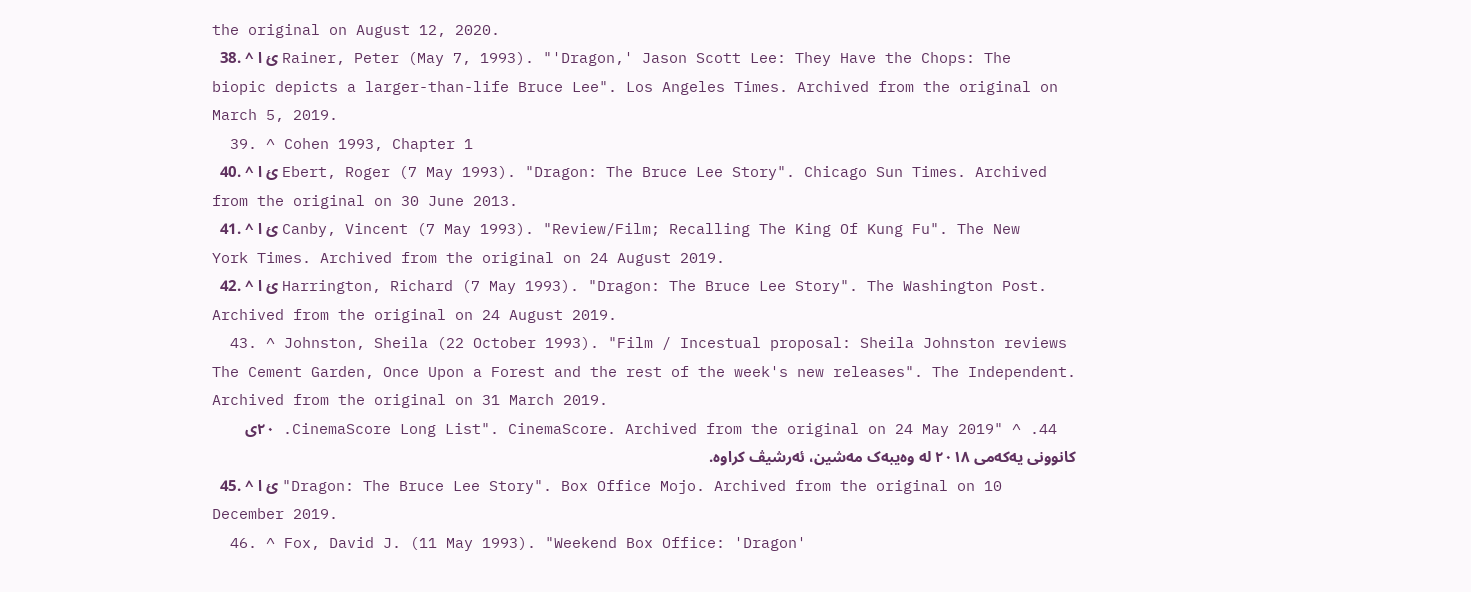the original on August 12, 2020.
  38. ^ ئ ا Rainer, Peter (May 7, 1993). "'Dragon,' Jason Scott Lee: They Have the Chops: The biopic depicts a larger-than-life Bruce Lee". Los Angeles Times. Archived from the original on March 5, 2019.
  39. ^ Cohen 1993, Chapter 1
  40. ^ ئ ا Ebert, Roger (7 May 1993). "Dragon: The Bruce Lee Story". Chicago Sun Times. Archived from the original on 30 June 2013.
  41. ^ ئ ا Canby, Vincent (7 May 1993). "Review/Film; Recalling The King Of Kung Fu". The New York Times. Archived from the original on 24 August 2019.
  42. ^ ئ ا Harrington, Richard (7 May 1993). "Dragon: The Bruce Lee Story". The Washington Post. Archived from the original on 24 August 2019.
  43. ^ Johnston, Sheila (22 October 1993). "Film / Incestual proposal: Sheila Johnston reviews The Cement Garden, Once Upon a Forest and the rest of the week's new releases". The Independent. Archived from the original on 31 March 2019.
  44. ^ "CinemaScore Long List". CinemaScore. Archived from the original on 24 May 2019. ٢٠ی کانوونی یەکەمی ٢٠١٨ لە وەیبەک مەشین، ئەرشیڤ کراوە.
  45. ^ ئ ا "Dragon: The Bruce Lee Story". Box Office Mojo. Archived from the original on 10 December 2019.
  46. ^ Fox, David J. (11 May 1993). "Weekend Box Office: 'Dragon'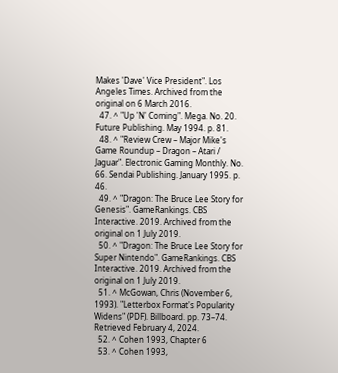Makes 'Dave' Vice President". Los Angeles Times. Archived from the original on 6 March 2016.
  47. ^ "Up 'N' Coming". Mega. No. 20. Future Publishing. May 1994. p. 81.
  48. ^ "Review Crew – Major Mike's Game Roundup – Dragon – Atari / Jaguar". Electronic Gaming Monthly. No. 66. Sendai Publishing. January 1995. p. 46.
  49. ^ "Dragon: The Bruce Lee Story for Genesis". GameRankings. CBS Interactive. 2019. Archived from the original on 1 July 2019.
  50. ^ "Dragon: The Bruce Lee Story for Super Nintendo". GameRankings. CBS Interactive. 2019. Archived from the original on 1 July 2019.
  51. ^ McGowan, Chris (November 6, 1993). "Letterbox Format's Popularity Widens" (PDF). Billboard. pp. 73–74. Retrieved February 4, 2024.
  52. ^ Cohen 1993, Chapter 6
  53. ^ Cohen 1993,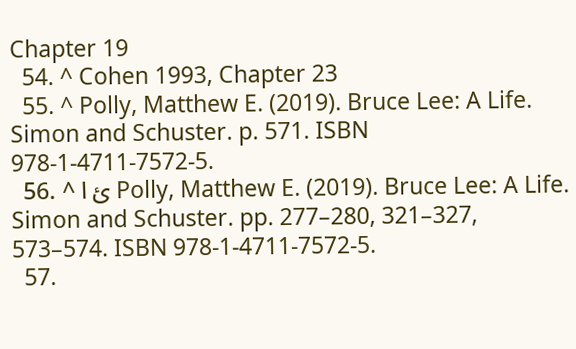Chapter 19
  54. ^ Cohen 1993, Chapter 23
  55. ^ Polly, Matthew E. (2019). Bruce Lee: A Life. Simon and Schuster. p. 571. ISBN 978-1-4711-7572-5.
  56. ^ ئ ا Polly, Matthew E. (2019). Bruce Lee: A Life. Simon and Schuster. pp. 277–280, 321–327, 573–574. ISBN 978-1-4711-7572-5.
  57.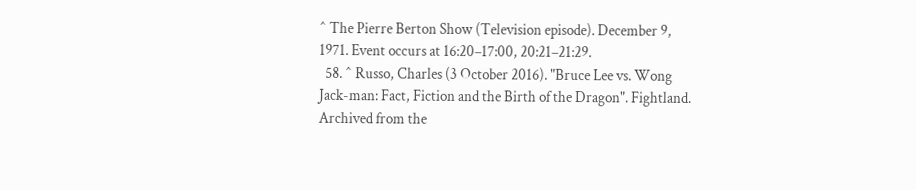^ The Pierre Berton Show (Television episode). December 9, 1971. Event occurs at 16:20–17:00, 20:21–21:29.
  58. ^ Russo, Charles (3 October 2016). "Bruce Lee vs. Wong Jack-man: Fact, Fiction and the Birth of the Dragon". Fightland. Archived from the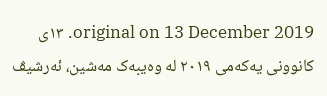original on 13 December 2019. ١٣ی کانوونی یەکەمی ٢٠١٩ لە وەیبەک مەشین، ئەرشیڤ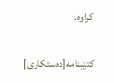کراوە.

کتێبنامە[دەستکاری]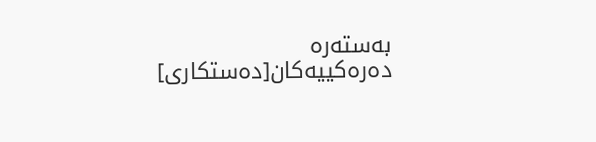بەستەرە دەرەکییەکان[دەستکاری]